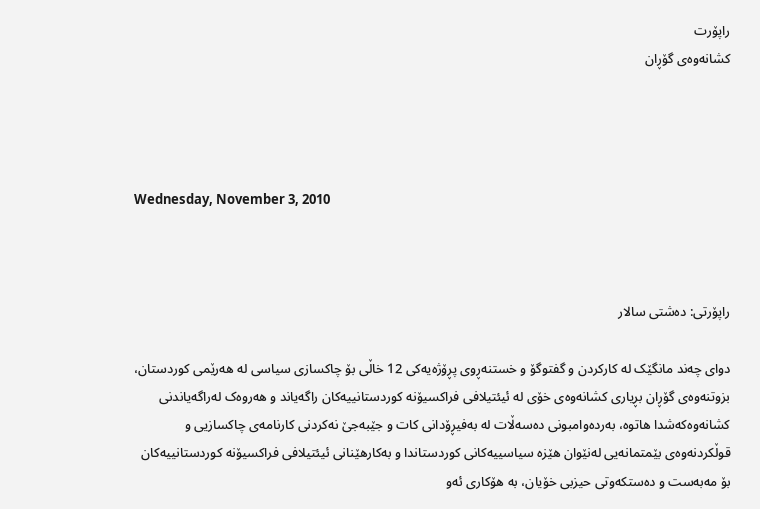راپۆرت
كشانه‌وه‌ی‌ گۆڕان




Wednesday, November 3, 2010



راپۆرتی: ده‌شتی سالار

دوای چه‌ند مانگێک له‌ کارکردن و گفتوگۆ و خستنه‌ڕوی پڕۆژه‌یه‌كی ‌12 خاڵی بۆ چاكسازی‌ سیاسی له‌ هه‌رێمی کوردستان، بزوتنه‌وه‌ی گۆڕان بڕیاری کشانه‌وه‌ی خۆی له‌ ئیئتیلافی فراکسیۆنه‌ کوردستانییه‌کان راگه‌یاند و هه‌روه‌ک له‌راگه‌یاندنی کشانه‌وه‌که‌شدا هاتوه‌، به‌رده‌وامبونی ده‌سه‌ڵات له‌ به‌فیڕۆدانی كات ‌و جێبه‌جێ نه‌كردنی‌ كارنامه‌ی چاكسازیی ‌و قوڵكردنه‌وه‌ی بێمتمانه‌یی له‌نێوان هێزه‌ سیاسییه‌كانی كوردستاندا و به‌كارهێنانی ئیئتیلافی فراكسیۆنه‌ كوردستانییه‌كان بۆ مه‌به‌ست ‌و ده‌ستكه‌وتی حیزبی‌ خۆیان، به‌ هۆکاری ئه‌و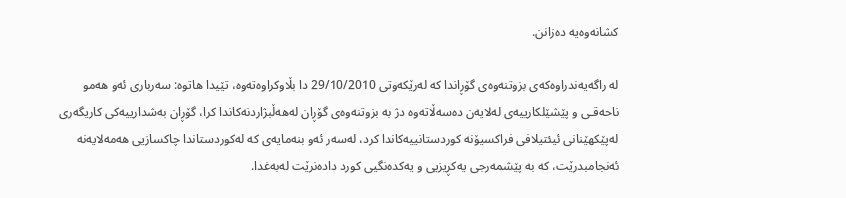کشانه‌وه‌یه‌ ده‌زانن.

له‌ راگه‌یه‌ندراوه‌که‌ی بزوتنه‌وه‌ی گۆڕاندا که‌ له‌رێکه‌وتی 29/10/2010 دا بڵاوکراوه‌ته‌وه‌، تێیدا هاتوه‌: سه‌رباری ئه‌و هه‌مو ناحه‌قـی ‌و پێشێلكارییه‌ی له‌لایه‌ن ده‌سه‌ڵاته‌وه‌ دژ به‌ بزوتنه‌وه‌ی گۆڕان له‌هه‌ڵبژاردنه‌كاندا كرا، گۆڕان به‌شدارییه‌كی كاریگه‌ری له‌پێكهێنانی ئیئتیلافی فراكسیۆنه‌ كوردستانییه‌كاندا كرد، له‌سه‌ر ئه‌و بنه‌مایه‌ی كه‌ له‌كوردستاندا چاكسازیی هه‌مه‌لایه‌نه‌ ئه‌نجامبدرێت، كه‌ به‌ پێشمه‌رجی یه‌كڕیزیی ‌و یه‌كده‌نگیی كورد داده‌نرێت له‌به‌غدا.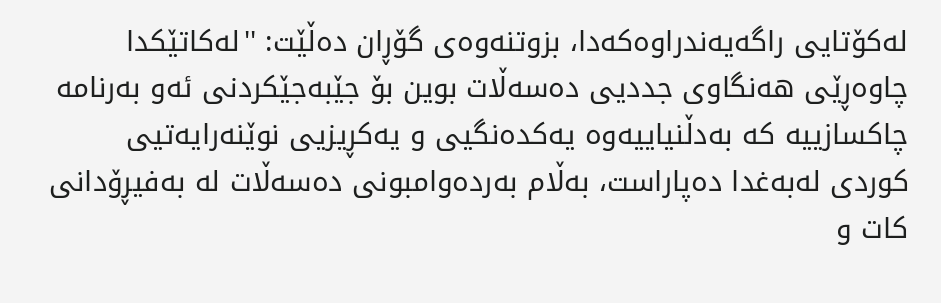له‌کۆتایی راگه‌یه‌ندراوه‌که‌دا، بزوتنه‌وه‌ی گۆڕان ده‌ڵێت: ''له‌كاتێكدا چاوه‌ڕێی هه‌نگاوی جددیی ده‌سه‌ڵات بوین بۆ جێبه‌جێكردنی ئه‌و به‌رنامه‌ چاكسازییه‌ كه‌ به‌دڵنیاییه‌وه‌ یه‌كده‌نگیی ‌‌و یه‌كڕیزیی نوێنه‌رایه‌تیی كوردی له‌به‌غدا ده‌پاراست‌، به‌ڵام به‌رده‌وامبونی ده‌سه‌ڵات له‌ به‌فیڕۆدانی كات ‌و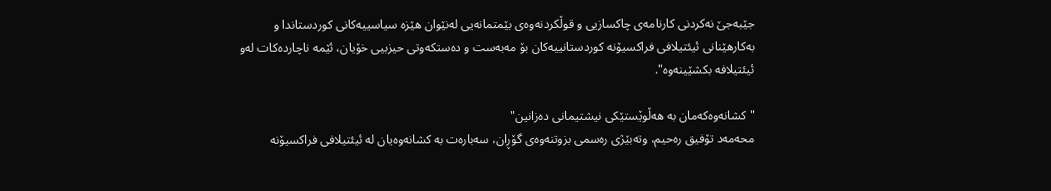جێبه‌جێ‌ نه‌كردنی‌ كارنامه‌ی چاكسازیی ‌و قوڵكردنه‌وه‌ی بێمتمانه‌یی له‌نێوان هێزه‌ سیاسییه‌كانی كوردستاندا و به‌كارهێنانی ئیئتیلافی فراكسیۆنه‌ كوردستانییه‌كان بۆ مه‌به‌ست‌ و ده‌ستكه‌وتی حیزبیی‌ خۆیان، ئێمه‌ ناچارده‌كات له‌و ئیئتیلافه‌ بكشێینه‌وه‌".

"کشانه‌وه‌که‌مان به‌ هه‌ڵوێستێکی نیشتیمانی ده‌زانین"
محه‌مه‌د تۆفیق ره‌حیم، وته‌بێژی ره‌سمی بزوتنه‌وه‌ی گۆڕان، سه‌باره‌ت به‌ كشانه‌وه‌یان له‌ ئیئتیلافی فراكسیۆنه‌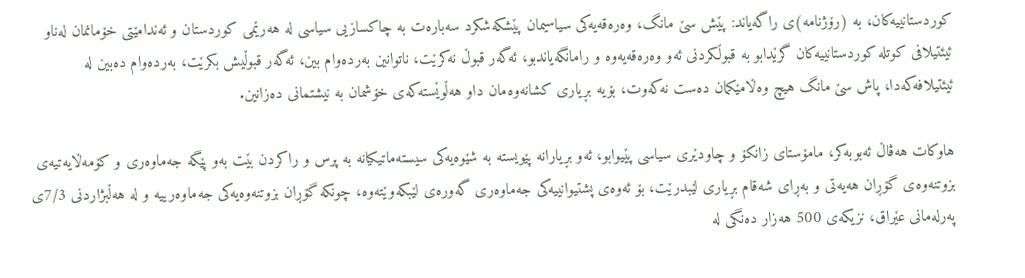كوردستانییه‌كان، به‌ (رۆژنامه‌)ی راگه‌یاند: پێش سێ‌ مانگ، وه‌ره‌قه‌یه‌كی سیاسیمان پێشكه‌شكرد سه‌باره‌ت به‌ چاكسازیی سیاسی له‌ هه‌رێمی كوردستان ‌و ئه‌ندامێتی خۆمانمان له‌ناو ئیئتیلافی كوتله‌ كوردستانییه‌كان گرێدابو به‌ قبوڵكردنی ئه‌و وه‌ره‌قه‌یه‌وه‌‌ و رامانگه‌یاندبو، ئه‌گه‌ر قبوڵ‌ نه‌كرێت، ناتوانین به‌رده‌وام بین، ئه‌گه‌ر قبوڵیش بكرێت، به‌رده‌وام ده‌بین له‌ ئیئتیلافه‌كه‌دا، پاش سێ‌ مانگ هیچ وه‌ڵامێكمان ده‌ست نه‌كه‌وت، بۆیه‌ بڕیاری كشانه‌وه‌مان دا‌و هه‌ڵوێسته‌كه‌ی خۆشمان به‌ نیشتمانی ده‌زانین.

هاوکات هه‌ڤاڵ ئه‌بوبه‌کر، مامۆستای زانکۆ و چاودێری سیاسی پێیوابو‌، ئه‌و بڕیارانه‌ پێویسته‌‌ به‌ شێوه‌یه‌كی‌ سیسته‌ماتیكیانه‌ به‌ پرس و راكردن بێت به‌و پێگه‌ جه‌ماوه‌ری و كۆمه‌ڵایه‌تیه‌ی بزوتنه‌وه‌ی گۆڕان هه‌یه‌تی و به‌ڕای‌ شه‌قام بڕیاری‌ لێبدرێت، بۆ ئه‌وه‌ی‌ پشتیوانییه‌كی‌ جه‌ماوه‌ری‌ گه‌وره‌ی‌ لێبكه‌وێته‌وه، چونکه‌ گۆڕان بزوتنه‌وه‌یه‌کی جه‌ماوه‌رییه ‌و له‌ هه‌ڵبژاردنی 7/3ی په‌رله‌مانی عێراق، نزیکه‌ی 500 هه‌زار ده‌نگی له‌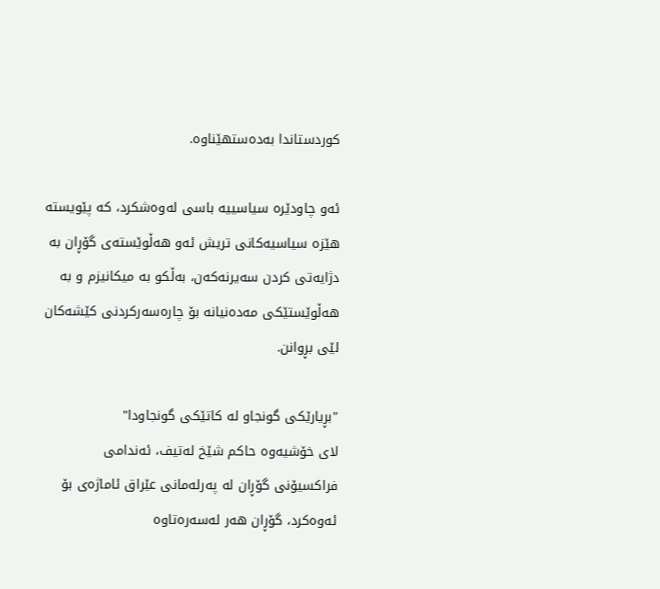کوردستاندا به‌ده‌ستهێناوه‌.

ئه‌و چاودێره‌ سیاسییه‌ باسی له‌وه‌شکرد، که‌ پێویسته‌ هێزه‌ سیاسیه‌كانی‌ تریش ئه‌و هه‌ڵوێسته‌ی‌ گۆڕان‌ به‌ دژایه‌تی‌ كردن سه‌یرنه‌كه‌ن، به‌ڵکو به‌ میكانیزم و به‌ هه‌ڵوێستێكی‌ مه‌ده‌نیانه‌ بۆ چاره‌سه‌ركردنی‌ كێشه‌كان لێی‌ بڕوانن.

"بڕیارێكی‌ گونجاو‌ له‌ كاتێكی‌ گونجاودا"
لای خۆشیه‌وه‌ حاکم شێخ له‌تیف، ئه‌ندامی فراکسیۆنی گۆڕان له‌ په‌رله‌مانی عێراق ئاماژه‌ی بۆ ئه‌وه‌کرد، گۆڕان هه‌ر له‌سه‌ره‌تاوه‌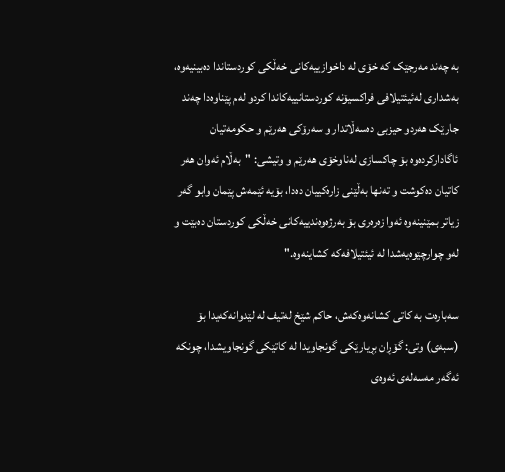به‌ چه‌ند مه‌رجێک که‌ خۆی له‌ داخوازییه‌کانی خه‌ڵکی کوردستاندا ده‌بینیه‌وه‌، به‌شداری له‌ئیئتیلافی فراکسیۆنه‌ کوردستانییه‌کاندا کردو له‌م پێناوه‌دا چه‌ند جارێک هه‌ردو حیزبی ده‌سه‌ڵاتدار و سه‌رۆکی هه‌رێم و حکومه‌تیان ئاگادارکرده‌وه‌ بۆ چاکسازی له‌ناوخۆی هه‌رێم و وتیشی: "به‌ڵام ئه‌وان هه‌ر کاتیان ده‌کوشت و ته‌نها به‌ڵێنی زاره‌كییان ده‌دا، بۆیه‌ ئێمه‌ش پێمان وابو گه‌ر زیاتر بمێنینه‌وه‌ ئه‌وا زه‌ره‌ری‌ بۆ به‌رژه‌وه‌ندییه‌كانی‌ خه‌ڵكی‌ كوردستان ده‌بێت و له‌و چوارچێوه‌یه‌شدا له‌ ئیئتیلافه‌که‌ کشاینه‌وه‌."

سه‌باره‌ت به‌ کاتی کشانه‌وه‌که‌ش، حاکم شێخ له‌تیف له‌ لێدوانه‌که‌یدا بۆ (سبه‌ی) وتی: گۆڕان بڕیارێكی‌ گونجاویدا‌ له‌ كاتێكی‌ گونجاویشدا، چونکه‌ ئه‌گه‌ر مه‌سه‌له‌ی‌ ئه‌وه‌ی‌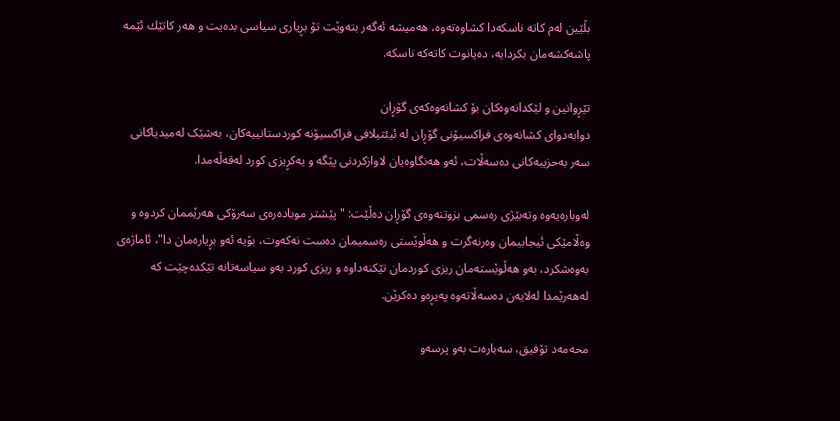بڵێین له‌م كاته‌ ناسكه‌دا کشاوه‌ته‌وه‌، هه‌میشه‌ ئه‌گه‌ر بته‌وێت تۆ بڕیاری‌ سیاسی‌ بده‌یت و هه‌ر كاتێك ئێمه‌ پاشه‌كشه‌مان بكردایه‌، ده‌یانوت كاته‌كه‌ ناسكه‌.

تێڕوانین و لێکدانه‌وه‌کان بۆ کشانه‌وه‌که‌ی گۆڕان
دوابه‌دوای کشانه‌وه‌ی فراکسیۆنی گۆڕان له‌ ئیئتیلافی فراکسیۆنه‌ کوردستانییه‌کان، به‌شێک له‌میدیاکانی سه‌ر به‌حزیبه‌کانی ده‌سه‌ڵات، ئه‌و هه‌نگاوه‌یان لاوازکردنی پێگه ‌و یه‌کڕیزی کورد له‌قه‌ڵه‌مدا.

له‌وباره‌یه‌وه‌ وته‌بێژی ره‌سمی بزوتنه‌وه‌ی گۆڕان ده‌ڵێت: "پێشتر موباده‌ره‌ی سه‌رۆكی هه‌رێممان كردوه ‌و وه‌ڵامێكی ئیجابیمان وه‌رنه‌گرت ‌و هه‌ڵوێستی‌ ره‌سمیمان ده‌ست نه‌كه‌وت، بۆیه‌ ئه‌و بڕیاره‌مان دا"، ئاماژه‌ی به‌وه‌شكرد، به‌و هه‌ڵوێسته‌مان ریزی كوردمان تێكنه‌داوه‌‌ و ریزی كورد به‌و سیاسه‌تانه‌ تێكده‌چێت كه‌ له‌هه‌رێمدا له‌لایه‌ن ده‌سه‌ڵاته‌وه‌ په‌یڕه‌و ده‌كرێن.

محه‌مه‌د تۆفیق، سه‌باره‌ت به‌و پرسه‌و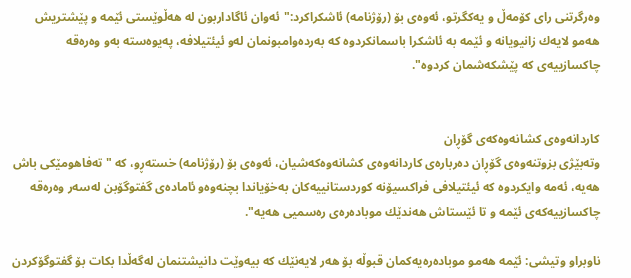وه‌رگرتنی رای كۆمه‌ڵ‌‌ و یه‌كگرتو، ئه‌وه‌ی بۆ (رۆژنامه) ئاشكراكرد:"ئه‌وان ئاگاداربون له‌ هه‌ڵوێستی ئێمه ‌‌و پێشتریش هه‌مو لایه‌ك زانیویانه ‌‌و ئێمه‌ به‌ ئاشكرا باسمانكردوه‌ كه‌ به‌رده‌وامبونمان له‌و ئیئتیلافه‌، په‌یوه‌سته‌ به‌و وه‌ره‌قه‌ چاكسازییه‌ی كه‌ پێشكه‌شمان كردوه‌".


کاردانه‌وه‌ی کشانه‌وه‌که‌ی گۆڕان
وته‌بێژی بزوتنه‌وه‌ی گۆڕان ده‌رباره‌ی كاردانه‌وه‌ی كشانه‌وه‌كه‌شیان، ئه‌وه‌ی بۆ (رۆژنامه‌) خسته‌ڕو، که‌ "ته‌فاهومێكی باش هه‌یه‌، ئه‌مه‌ وایكردوه‌ كه‌ ئیئتیلافی فراكسیۆنه‌ كوردستانییه‌كان به‌خۆیاندا بچنه‌وه‌و ئاماده‌ی گفتوگۆبن له‌سه‌ر وه‌ره‌قه‌ چاكسازییه‌كه‌ی ئێمه ‌و تا ئێستاش هه‌ندێك موباده‌ره‌ی ره‌سمیی هه‌یه‌".

ناوبراو وتیشی: ئێمه‌ هه‌مو موباده‌ره‌یه‌كمان قبوڵه‌ بۆ هه‌ر لایه‌نێك كه‌ بیه‌وێت دانیشتنمان له‌گه‌ڵدا بكات بۆ گفتوگۆكردن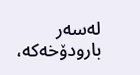له‌سه‌ر بارودۆخه‌كه‌،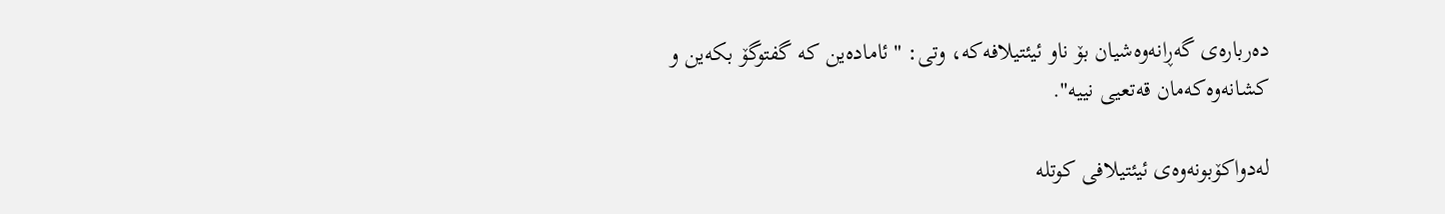ده‌رباره‌ی گه‌ڕانه‌وه‌شیان بۆ ناو ئیئتیلافه‌كه‌، وتی: "ئاماده‌ین كه‌ گفتوگۆ بكه‌ین‌ و كشانه‌وه‌كه‌مان قه‌تعیی نییه‌".

له‌دواكۆبونه‌وه‌ی ئیئتیلافی كوتله‌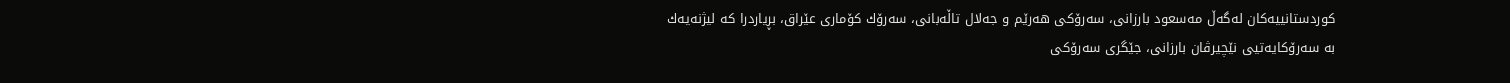كوردستانییه‌كان له‌گه‌ڵ‌ مه‌سعود بارزانی، سه‌رۆكی هه‌رێم‌ و جه‌لال تاڵه‌بانی، سه‌رۆك كۆماری عێراق، بڕیاردرا كه‌ لیژنه‌یه‌ك به‌ سه‌رۆكایه‌تیی نێچیرڤان بارزانی، جێگری سه‌رۆكی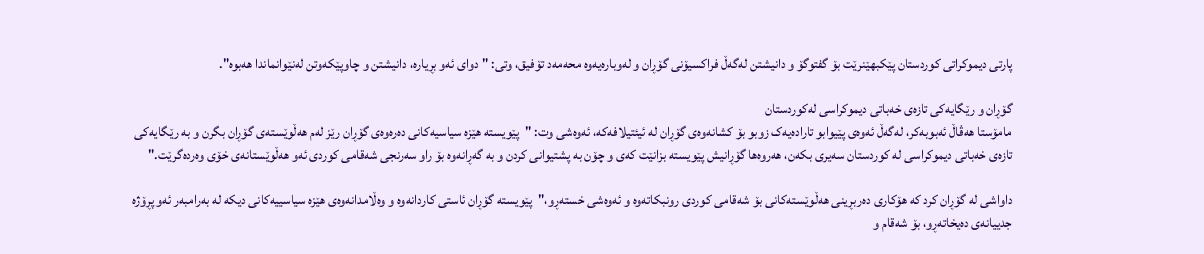پارتی دیموكراتی كوردستان پێكبهێنرێت بۆ گفتوگۆ و دانیشتن له‌گه‌ڵ‌ فراكسیۆنی گۆڕان ‌و له‌وباره‌یه‌وه‌ محه‌مه‌د تۆفیق، وتی: "دوای ئه‌و بڕیاره‌، دانیشتن ‌و چاوپێكه‌وتن له‌نێوانماندا هه‌بوه‌".

گۆڕان و رێگایه‌کی تازه‌ی خه‌باتی دیموکراسی له‌کوردستان
مامۆستا هه‌ڤاڵ ئه‌بوبه‌کر، له‌گه‌ڵ ئه‌وه‌ی پێیوابو تاراده‌یه‌ک زوبو بۆ کشانه‌وه‌ی گۆڕان له‌ ئیئتیلافه‌که‌، ئه‌وه‌شی وت: "پێویسته‌ هێزه‌ سیاسیه‌كانی‌ ده‌ره‌وه‌ی‌ گۆڕان رێز له‌م هه‌ڵوێسته‌ی گۆڕان بگرن و به‌ رێگایه‌كی‌ تازه‌ی‌ خه‌باتی‌ دیموكراسی‌ له‌ كوردستان سه‌یری بكه‌ن، هه‌روه‌ها گۆڕانیش پێویسته‌ بزانێت كه‌ی‌ و چۆن به‌ پشتیوانی‌ كردن و به‌ گه‌ڕانه‌وه‌ بۆ راو سه‌رنجی‌ شه‌قامی‌ كوردی‌ ئه‌و هه‌ڵوێستانه‌ی خۆی وه‌رده‌گرێت."

داواشی له ‌گۆڕان کرد که‌ هۆکاری ده‌ربڕینی هه‌ڵوێسته‌کانی بۆ شه‌قامی کوردی رونبکاته‌وه‌ و ئه‌وه‌شی خسته‌ڕو،"پێویسته‌ گۆڕان ئاستی‌ كاردانه‌وه ‌و وه‌ڵامدانه‌وه‌ی‌ هێزه‌ سیاسییه‌كانی‌ دیكه‌ له‌ به‌رامبه‌ر ئه‌و پڕۆژه‌ جدییانه‌ی ده‌یخاته‌ڕو،‌ بۆ شه‌قام و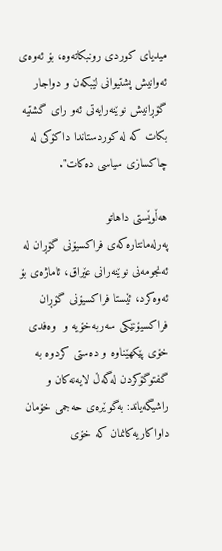میدیای کوردی رونبکاته‌وه‌، بۆ ئه‌وه‌ی ئه‌وانیش پشتیوانی‌ لێبكه‌ن و دواجار گۆڕانیش نوێنه‌رایه‌تی‌ ئه‌و رای‌ گشتیه‌ بكات كه‌ له‌ كوردستاندا داكۆكی‌ له‌ چاكسازی‌ سیاسی‌ ده‌كات".

هه‌ڵوێستی داهاتو
په‌رله‌مانتاره‌که‌ی فراکسیۆنی گۆڕان له‌ ئه‌نجومه‌نی نوێنه‌رانی عێراق، ئاماژه‌ی بۆ ئه‌وه‌کرد، ئێستا فراكسیۆنی‌ گۆڕان فراكسیۆنێكی‌ سه‌ربه‌خۆیه ‌و  وه‌فدی‌ خۆی‌ پێکهێناوه ‌و ده‌ستی کردوه‌ به‌ گفتوگۆکردن له‌گه‌ڵ لایه‌نه‌کان و راشیگه‌یاند: به‌گوێره‌ی‌ حه‌جمی‌ خۆمان داواكاریه‌كانمان که‌ خۆی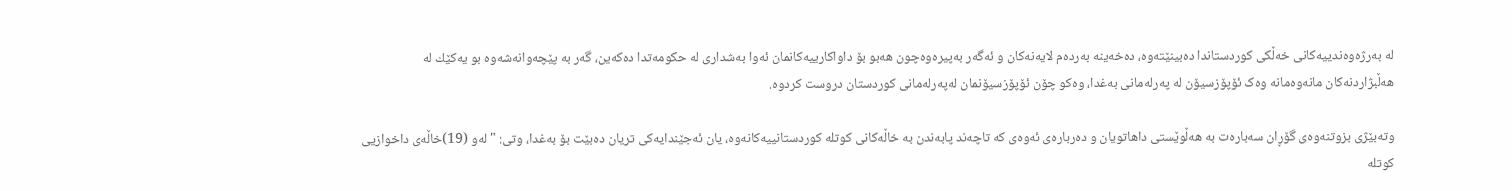له‌ به‌رژه‌وه‌ندییه‌کانی خه‌ڵکی کوردستاندا ده‌بینێته‌وه‌، ده‌خه‌ینه‌ به‌رده‌م لایه‌نه‌کان و ئه‌گه‌ر به‌پیره‌وه‌چون هه‌بو بۆ داواکارییه‌کانمان ئه‌وا به‌شداری‌ له‌ حكومه‌تدا ده‌که‌ین، گه‌ر به‌ پێچه‌وانه‌شه‌وه‌ بو یه‌كێك له‌ هه‌ڵبژاردنه‌كان مانه‌وه‌مانه‌ وه‌ک ئۆپۆزسیۆن له‌ په‌رله‌مانی‌ به‌غدا، وه‌كو چۆن ئۆپۆزسیۆنمان له‌په‌رله‌مانی‌ كوردستان دروست كردوه‌.

وته‌بێژی بزوتنه‌وه‌ی گۆڕان سه‌باره‌ت به‌ هه‌ڵوێستی داهاتویان و ده‌رباره‌ی ئه‌وه‌ی که‌ تاچه‌ند پابه‌ندن به‌ خاڵه‌كانی كوتله‌ كوردستانییه‌كانه‌وه‌، یان ئه‌جێندایه‌كی تریان ده‌بێت بۆ به‌غدا، وتی: "له‌و (19)خاڵه‌ی داخوازیی كوتله‌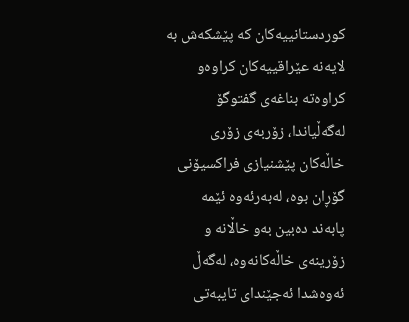كوردستانییه‌كان كه‌ پێشكه‌ش به‌ لایه‌نه‌ عێراقییه‌كان كراوه‌‌و كراوه‌ته‌ بناغه‌ی گفتوگۆ له‌گه‌ڵیاندا، زۆربه‌ی زۆری خاڵه‌كان پێشنیازی فراكسیۆنی گۆڕان بوه‌، له‌به‌رئه‌وه‌ ئێمه‌ پابه‌ند ده‌بین به‌و خاڵانه ‌و زۆرینه‌ی خاڵه‌كانه‌وه‌، له‌گه‌ڵ ئه‌وه‌شدا ئه‌جێندای تایبه‌تی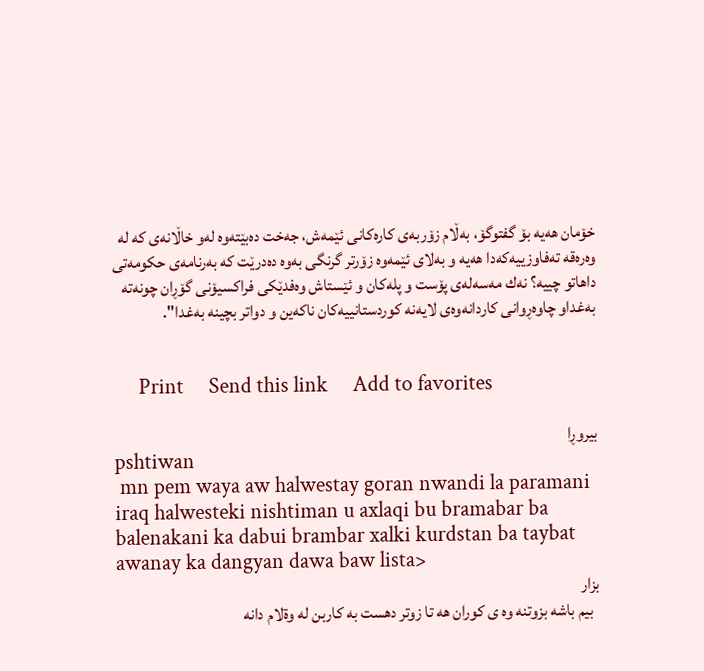خۆمان هه‌یه‌ بۆ گفتوگۆ، به‌ڵام زۆربه‌ی كاره‌كانی ئێمه‌ش، جه‌خت ده‌بێته‌وه‌ له‌و خاڵانه‌ی كه‌ له‌ وه‌ره‌قه‌ ته‌فاوزییه‌كه‌دا هه‌یه‌‌ و به‌لای ئێمه‌وه‌ زۆرتر گرنگی به‌وه‌ ده‌درێت كه‌ به‌رنامه‌ی حكومه‌تی داهاتو چییه‌؟ نه‌ك مه‌سه‌له‌ی پۆست ‌و پله‌كان ‌و ئێستاش وه‌فدێكی فراكسیۆنی گۆڕان چونه‌ته‌ به‌غداو چاوه‌ڕوانی كاردانه‌وه‌ی لایه‌نه‌ كوردستانییه‌كان ناكه‌ین ‌و دواتر بچینه‌ به‌غدا".


     Print     Send this link     Add to favorites

بیروڕا
pshtiwan
 mn pem waya aw halwestay goran nwandi la paramani iraq halwesteki nishtiman u axlaqi bu bramabar ba balenakani ka dabui brambar xalki kurdstan ba taybat awanay ka dangyan dawa baw lista>
بزار
  بيم باشه بزوتنه وه ى كوران هه تا زوتر دهست به كاربن له وةلام دانه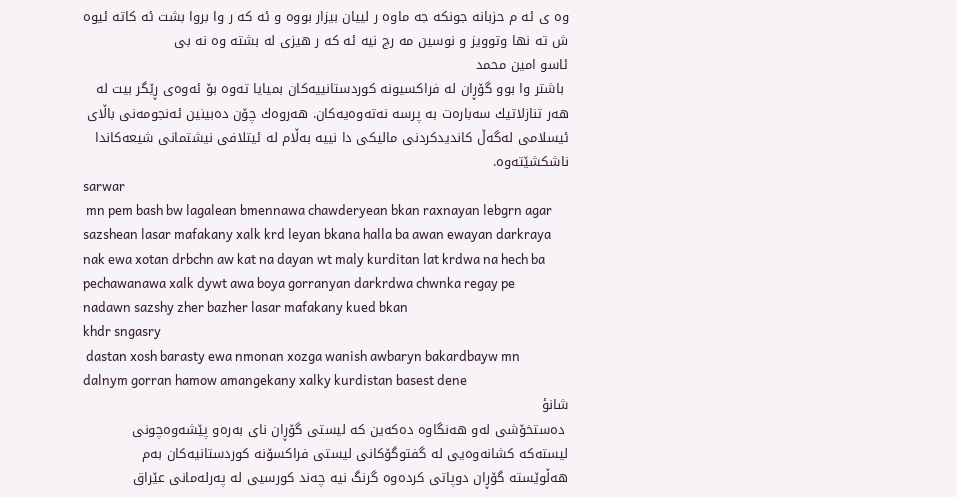وه ى ئه م حزبانه جونكه جه ماوه ر لييان بيزار بووه و ئه كه ر وا بروا بشت ئه كاته ئيوه ش ته نها وتوويز و نوسين مه رج نيه ئه كه ر هيزى له بشته وه نه بى
ئاسو امين محمد
 باشتر وا بوو گۆڕان له فراكسيونه كوردستانييه‌کان بميايا ته‌وه‌ بۆ ئه‌وه‌ى ڕێگر بيت له هەر تنازلاتيك سەباره‌ت به پرسە نه‌ته‌وەيەكان. هەروه‌ك چۆن ده‌بينين ئه‌نجومه‌نى باڵاى ئيسلامى له‌گه‌ڵ كانديدكردنى ماليكى دا نييه به‌ڵام له ئيتلافى نيشتمانى شيعەكاندا ناشكشێته‌وه.
sarwar
 mn pem bash bw lagalean bmennawa chawderyean bkan raxnayan lebgrn agar sazshean lasar mafakany xalk krd leyan bkana halla ba awan ewayan darkraya nak ewa xotan drbchn aw kat na dayan wt maly kurditan lat krdwa na hech ba pechawanawa xalk dywt awa boya gorranyan darkrdwa chwnka regay pe nadawn sazshy zher bazher lasar mafakany kued bkan
khdr sngasry
 dastan xosh barasty ewa nmonan xozga wanish awbaryn bakardbayw mn dalnym gorran hamow amangekany xalky kurdistan basest dene
شانؤ
 ده‌ستخۆشی له‌و هه‌نگاوه‌ ده‌كه‌ین كه ‌لیستی‌ گۆڕان نای به‌ره‌و پێشه‌وه‌چونی لیسته‌كه ‌كشانه‌وه‌یی له ‌گفتوگۆكانی لیستی‌ فراكسۆنه ‌كوردستانیه‌كان به‌م هه‌ڵوێسته ‌گۆڕان دوپاتی‌ كرده‌وه ‌گرنگ نیه‌ چه‌ند كورسیی‌ له ‌په‌رله‌مانی عێراق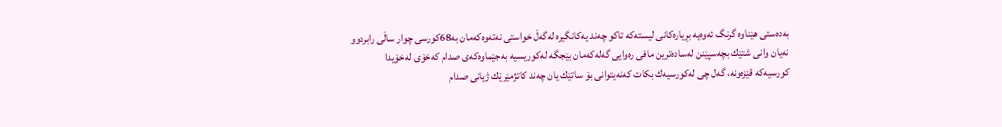به‌ده‌ستی هێناوه‌ گرنگ ئه‌وه‌یه ‌بڕیاره‌كانی‌ لیسته‌كه ‌تاكو چه‌ند یه‌كانگیره ‌له‌گه‌ڵ خواستی‌ نه‌ته‌وه‌كه‌مان به‌68كورسی‌ چوار ساڵی‌ رابردوو نه‌یان وانی‌ شتێك بچه‌سپێنن له‌ساده‌ترین مافی‌ ره‌وایی گه‌له‌كه‌مان بێجگه ‌له‌كوریسیه ‌به‌جێماوه‌كه‌ی صدام كه‌خۆی له‌خۆیدا كورسیه‌كه ‌قێزه‌ونه‌، گه‌ل چی‌ له‌كورسیه‌ك بكات كه‌نه‌یتوانی‌ بۆ ساتێك یان چه‌ند كاتژمێرێك ژیانی‌ صدام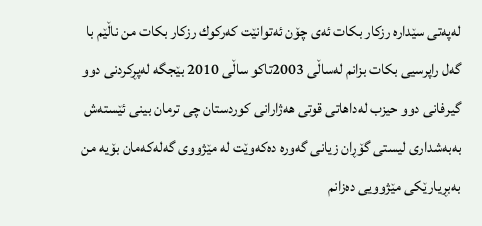له‌په‌تی‌ سێداره ‌رزكار بكات ئه‌ی چۆن ئه‌توانێت كه‌ركوك رزكار بكات من ناڵێم با گه‌ل راپرسیی‌ بكات بزانم له‌ساڵی‌ 2003تاكو ساڵی‌ 2010 بێجگه‌ له‌پڕكردنی‌ دوو گیرفانی‌ دوو حیزب له‌داهاتی‌ قوتی‌ هه‌ژارانی‌ كوردستان چی‌ ترمان بینی‌ ئێسته‌ش به‌به‌شداری‌ لیستی‌ گۆڕان زیانی‌ گه‌وره‌ ده‌كه‌وێت له ‌مێژووی‌ گه‌له‌كه‌مان بۆیه ‌من به‌بڕیارێكی‌ مێژوویی ده‌زانم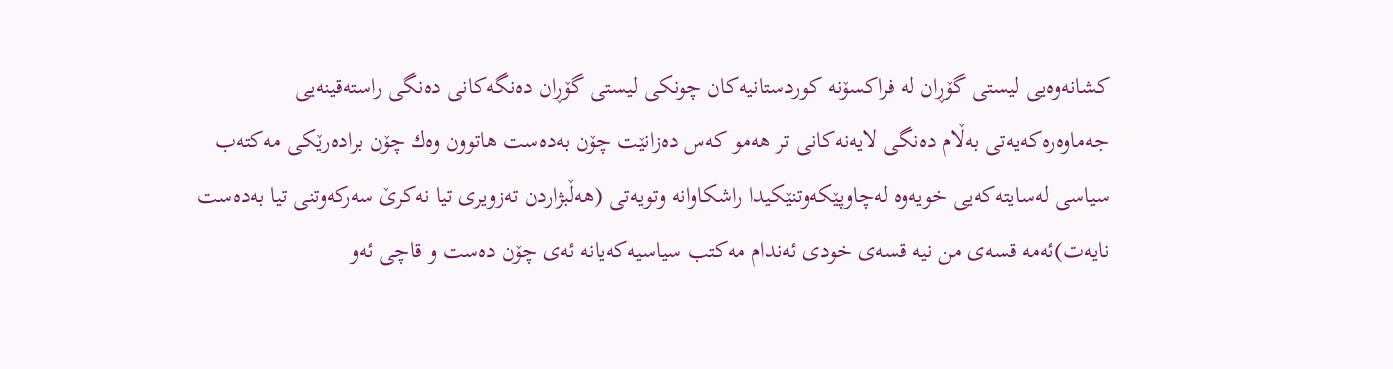كشانه‌وه‌یی لیستی‌ گۆڕان له ‌فراكسۆنه ‌كوردستانیه‌كان چونكی‌ لیستی‌ گۆڕان ده‌نگه‌كانی‌ ده‌نگی‌ راسته‌قینه‌یی جه‌ماوه‌ره‌كه‌یه‌تی‌ به‌ڵام ده‌نگی‌ لایه‌نه‌كانی‌ تر هه‌مو كه‌س ده‌زانێت چۆن به‌ده‌ست هاتوون وه‌ك چۆن براده‌رێكی‌ مه‌كته‌ب سیاسی له‌سایته‌كه‌یی خویه‌وه ‌له‌چاوپێكه‌وتنێكیدا راشكاوانه ‌وتویه‌‌تی‌ (هه‌ڵبژاردن ته‌زویری‌ تیا نه‌كرێ‌ سه‌ركه‌وتنی‌ تیا به‌ده‌ست نایه‌ت)ئه‌مه ‌قسه‌ی من نیه‌ قسه‌ی خودی‌ ئه‌ندام مه‌كتب سیاسیه‌كه‌یانه‌ ئه‌ی چۆن ده‌ست و قاچی‌ ئه‌و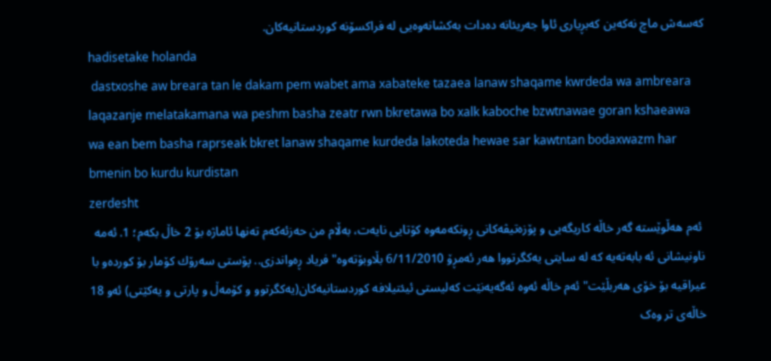كه‌سه‌ش ماچ نه‌كه‌ین كه‌بڕیاری ئاوا جه‌ریئانه ‌ده‌دات به‌كشانه‌وه‌یی له‌ فراكسۆنه ‌كوردستانیه‌كان.
hadisetake holanda
 dastxoshe aw breara tan le dakam pem wabet ama xabateke tazaea lanaw shaqame kwrdeda wa ambreara laqazanje melatakamana wa peshm basha zeatr rwn bkretawa bo xalk kaboche bzwtnawae goran kshaeawa wa ean bem basha raprseak bkret lanaw shaqame kurdeda lakoteda hewae sar kawtntan bodaxwazm har bmenin bo kurdu kurdistan
zerdesht
 ئه‌م هه‌ڵوێسته‌ گه‌ر خاڵه‌ کاریگه‌یی و پۆزه‌تیڤه‌کانی ڕونکه‌مه‌وه‌ کۆتایی نایه‌ت، به‌ڵام من حه‌زئه‌که‌م ته‌نها ئاماژه‌ بۆ 2 خاڵ بکه‌م؛ 1. ئه‌مه‌ ناونیشانی ئه‌ بابه‌ته‌یه‌ که‌ له‌ سایتی یه‌کگرتووا هه‌ر ئه‌مڕۆ 6/11/2010 بڵاوبۆته‌وه‌"فریاد ڕەواندزی.. پۆستی سەرۆك كۆمار بۆ كوردەو با عیراقیە بۆ خۆی هەربڵێت" ئه‌م خاڵه‌ ئه‌وه‌ ئه‌گه‌یه‌نێت که‌لیستی ئیئتیلافه‌ کوردستانیه‌کان(یه‌کگرتوو و کۆمه‌ڵ و پارتی و یه‌کێتی) ئه‌و 18 خاڵه‌ی تر وه‌ک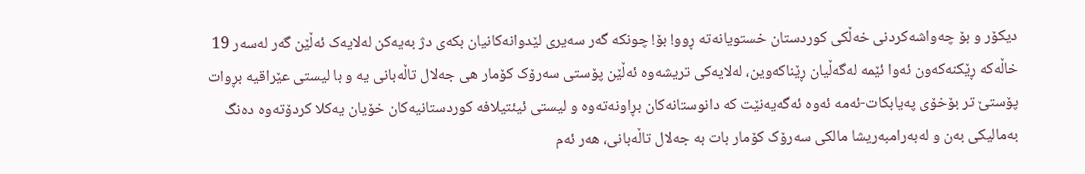دیکۆر و بۆ چه‌واشه‌کردنی خه‌ڵکی کوردستان خستویانه‌ته‌ ڕوو! بۆ! چونکه‌ گه‌ر سه‌یری لێدوانه‌کانیان بکه‌ی دژ به‌یه‌کن له‌لایه‌ک ئه‌ڵێن گه‌ر له‌سه‌ر 19 خاڵه‌که‌ ڕێکنه‌که‌ون ئه‌وا ئێمه‌ له‌گه‌ڵیان ڕێناکه‌وین، له‌لایه‌کی تریشه‌وه‌ ئه‌ڵێن پۆستی سه‌رۆک کۆمار هی جه‌لال تاڵه‌بانی یه‌ و با لیستی عێراقیه‌ بڕوات پۆستێ تر بۆخۆی په‌یابکات-ئه‌مه‌ ئه‌وه‌ ئه‌گه‌یه‌نێت که‌ دانوستانه‌کان بڕاونه‌ته‌وه‌ و لیستی ئیئتیلافه‌ کوردستانیه‌کان خۆیان یه‌کلا کردۆته‌وه‌ ده‌نگ به‌مالیکی به‌ن و له‌به‌رامبه‌ریشا مالکی سه‌رۆک کۆمار بات به‌ جه‌لال تاڵه‌بانی، هه‌ر ئه‌م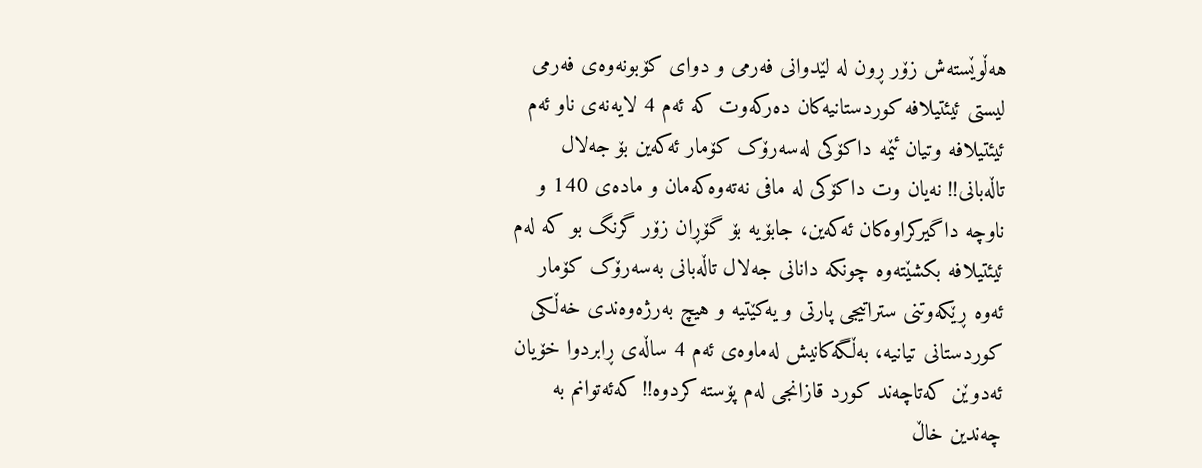هه‌ڵوێسته‌ش زۆر ڕون له‌ لێدوانی فه‌رمی و دوای کۆبونه‌وه‌ی فه‌رمی لیستی ئیئتیلافه‌ کوردستانیه‌کان ده‌رکه‌وت که‌ ئه‌م 4 لایه‌نه‌ی ناو ئه‌م ئیئتیلافه‌ وتیان ئێمه‌ داکۆکی له‌سه‌رۆک کۆمار ئه‌که‌ین بۆ جه‌لال تاڵه‌بانی!! نه‌یان وت داکۆکی له‌ مافی نه‌ته‌وه‌که‌مان و ماده‌ی 140 و ناوچه‌ داگیرکراوه‌کان ئه‌که‌ین، جابۆیه‌ بۆ گۆڕان زۆر گرنگ بو که ‌له‌م ئیئتیلافه‌ بکشێته‌وه‌ چونکه‌ دانانی جه‌لال تاڵه‌بانی به‌سه‌رۆک کۆمار ئه‌وه‌ ڕێکه‌وتنی ستراتیجی پارتی و یه‌کێتیه‌ و هیچ به‌رژه‌وه‌ندی خه‌ڵکی کوردستانی تیانیه‌، به‌ڵگه‌کانیش له‌ماوه‌ی ئه‌م 4 ساڵه‌ی ڕابردوا خۆیان ئه‌دوێن که‌تاچه‌ند کورد قازانجی له‌م پۆسته‌ کردوه‌!! که‌ئه‌توانم به‌ چه‌ندین خاڵ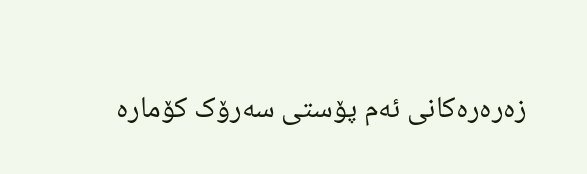زه‌ره‌ره‌کانی ئه‌م پۆستی سه‌رۆک کۆماره‌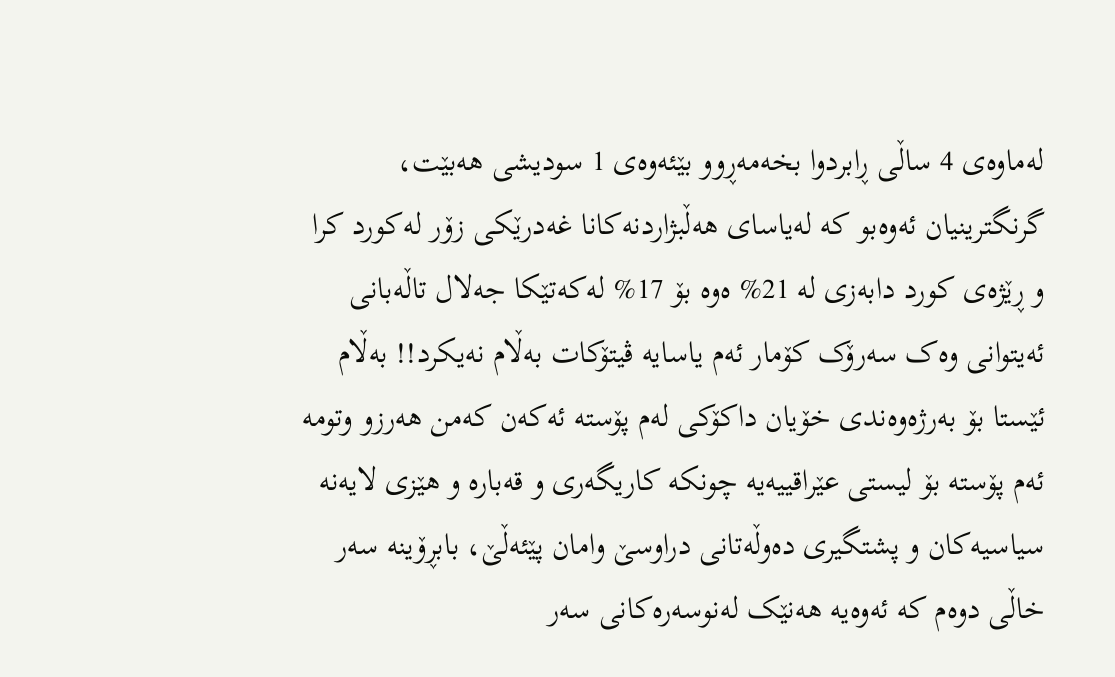له‌ماوه‌ی 4 ساڵی ڕابردوا بخه‌مه‌ڕوو بێئه‌وه‌ی 1 سودیشی هه‌بێت، گرنگترینیان ئه‌وه‌بو که‌ له‌یاسای هه‌ڵبژاردنه‌کانا غه‌درێکی زۆر له‌کورد کرا و ڕێژه‌ی کورد دابه‌زی له‌ 21% ه‌وه‌ بۆ 17% له‌که‌تێکا جه‌لال تاڵه‌بانی ئه‌یتوانی وه‌ک سه‌رۆک کۆمار ئه‌م یاسایه‌ ڤیتۆکات به‌ڵام نه‌یکرد!! به‌ڵام ئێستا بۆ به‌رژه‌وه‌ندی خۆیان داکۆکی له‌م پۆسته‌ ئه‌که‌ن که‌من هه‌رزو وتومه‌ ئه‌م پۆسته‌ بۆ لیستی عێراقییه‌یه‌ چونکه‌ کاریگه‌ری و قه‌باره‌ و هێزی لایه‌نه‌ سیاسیه‌کان و پشتگیری ده‌وڵه‌تانی دراوسێ وامان پێئه‌ڵێ، بابڕۆینه‌ سه‌ر خاڵی دوه‌م که‌ ئه‌وه‌یه‌ هه‌نێک له‌نوسه‌ره‌کانی سه‌ر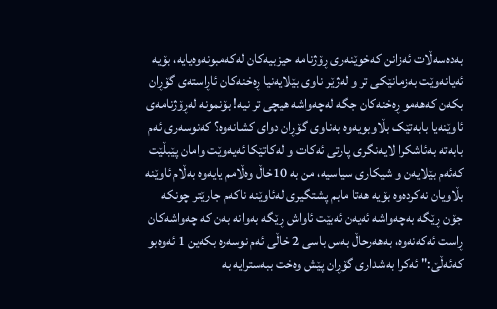به‌ده‌سه‌ڵات ئه‌زانن که‌خوێنه‌ری ڕۆژنامه‌ حیزبیه‌کان له‌که‌مبونه‌وه‌یایه‌، بۆیه‌ ئه‌یانه‌وێت به‌زمانێکی تر و له‌ژێر ناوی بێلایه‌نیا ڕه‌خنه‌کان ئاڕاسته‌ی گۆڕان بکه‌ن که‌هه‌مو ڕه‌خنه‌کان جگه‌ له‌چه‌واشه‌ هیچی تر نیه‌! بۆنمونه‌ له‌ڕۆژنامه‌ی ئاوێنه‌یا بابه‌تێک بڵاوبویه‌وه‌ به‌ناوی گۆڕان دوای کشانه‌وه‌؟ که‌نوسه‌ری ئه‌م بابه‌ته‌ به‌ئاشکرا لایه‌نگری پارتی ئه‌کات و له‌کاتێکا ئه‌یه‌وێت وامان پێبڵێت که‌ئه‌م بێلایه‌ن و شیکاری سیاسیه‌، من به‌ 10خاڵ وه‌ڵامم یایه‌وه‌ به‌ڵام ئاوێنه‌ بڵاویان نه‌کرده‌وه‌ بۆیه‌ هه‌تا مابم پشتگیری له‌ئاوێنه‌ ناکه‌م جارێتر چونکه‌ جۆن ڕێگه‌ به‌چه‌واشه‌ ئه‌یه‌ن ئه‌بێت ئاواش ڕێگه‌ به‌وانه‌ به‌ن که‌ چه‌واشه‌کان ڕاست ئه‌که‌نه‌وه‌، به‌هه‌رحاڵ به‌س باسی 2 خاڵی ئه‌م نوسه‌ره‌ بکه‌ین 1 ئه‌وه‌بو که‌ئه‌ڵێ:" ئه‌كرا به‌شداری‌ گۆڕان پێش وه‌خت ببه‌سترایه‌ به‌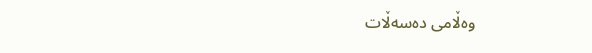وه‌ڵامی‌ ده‌سه‌ڵات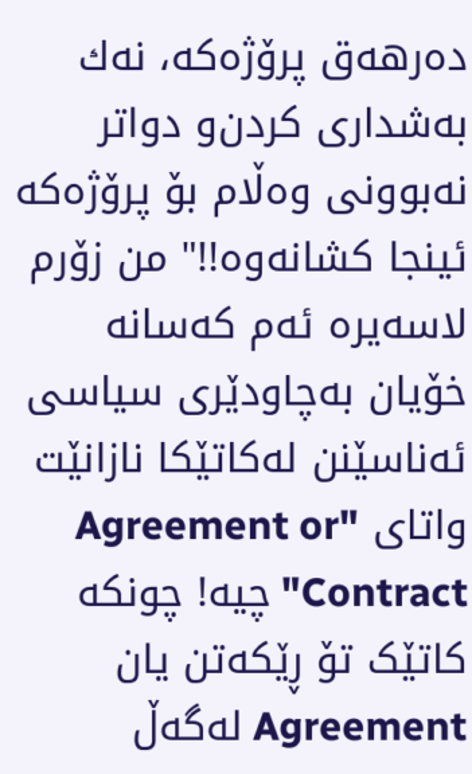ده‌رهه‌ق پرۆژه‌كه‌، نه‌ك به‌شداری‌ كردن‌و دواتر نه‌بوونی‌ وه‌ڵام بۆ پرۆژه‌كه‌ ئینجا كشانه‌وه‌!!" من زۆرم لاسه‌یره‌ ئه‌م که‌سانه‌ خۆیان به‌چاودێری سیاسی ئه‌ناسێنن له‌کاتێکا نازانێت واتای "Agreement or Contract" چیه‌! چونکه‌ کاتێک تۆ ڕێکه‌تن یان Agreement له‌گه‌ڵ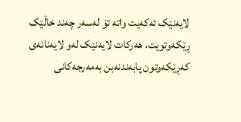لایه‌نێک ئه‌که‌یت واته‌ تۆ له‌سه‌ر چه‌ند خاڵێک ڕێکه‌وتویت، هه‌رکات لایه‌نێک له‌و لایه‌نانه‌ی که‌ڕێکه‌وتون پابه‌ندنه‌بن به‌مه‌رجه‌کانی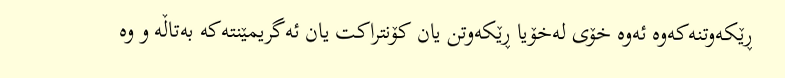ڕێکه‌وتنه‌که‌وه‌ ئه‌وه‌ خۆی له‌خۆیا ڕێکه‌وتن یان کۆنتراکت یان ئه‌گریمێنته‌که‌ به‌تاڵه‌ و وه‌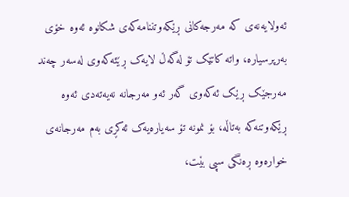ئه‌ولایه‌نه‌ی که‌ مه‌رجه‌کانی ڕێکه‌وتننامه‌که‌ی شکانوه‌ ئه‌وه‌ خۆی به‌رپرسیاره‌، واته‌ کاتێک تۆ له‌گه‌ڵ لایه‌ک ڕێئه‌که‌وی له‌سه‌ر چه‌ند مه‌رجێک ڕێک ئه‌که‌وی گه‌ر ئه‌و مه‌رجانه‌ نه‌یه‌ته‌دی ئه‌وه‌ ڕێکه‌وتنه‌که‌ به‌تاڵه‌، بۆ نمونه‌ تۆ سه‌یاره‌یه‌ک ئه‌کڕی به‌م مه‌رجانه‌ی خواره‌وه‌ ڕه‌نگی سپی بێت،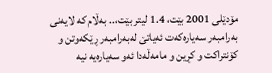مۆدێلی 2001 بێت، 1.4 لیتر بێت،.. به‌ڵام که‌ لایه‌نی به‌رامبه‌ر سه‌یاره‌که‌ت ئه‌یاتێ له‌به‌رامبه‌ر ڕێکه‌وتن و کۆنتراکت و کڕین و مامه‌ڵه‌دا ئه‌و سه‌یاره‌یه‌ نیه‌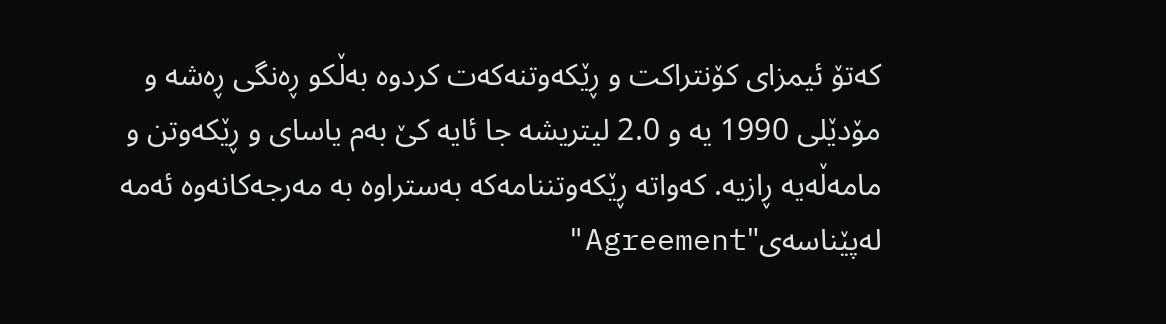که‌تۆ ئیمزای کۆنتراکت و ڕێکه‌وتنه‌که‌ت کردوه‌ به‌ڵکو ڕه‌نگی ڕه‌شه‌ و مۆدێلی 1990 یه‌ و 2.0 لیتریشه‌ جا ئایه‌ کێ به‌م یاسای و ڕێکه‌وتن و مامه‌ڵه‌یه‌ ڕازیه‌. که‌واته‌ ڕێکه‌وتننامه‌که‌ به‌ستراوه‌ به‌ مه‌رجه‌کانه‌وه‌ ئه‌مه‌ له‌پێناسه‌ی"Agreement"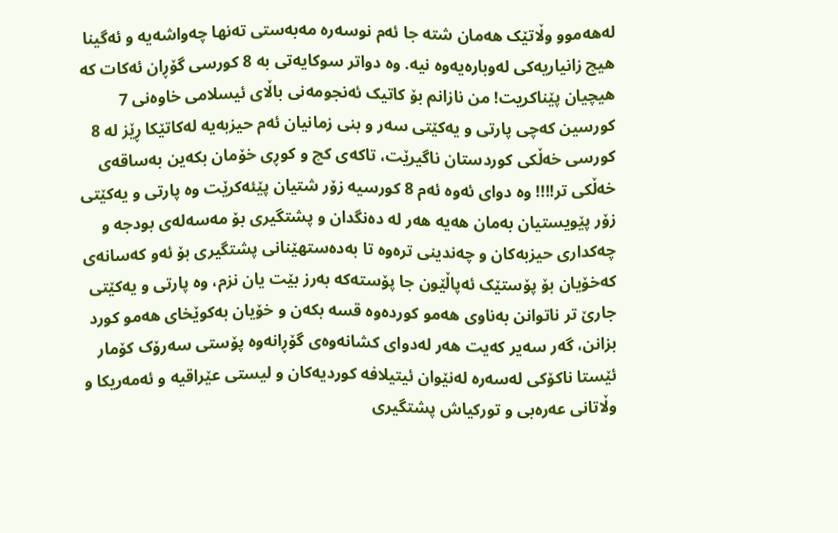له‌هه‌موو وڵاتێک هه‌مان شته‌ جا ئه‌م نوسه‌ره‌ مه‌به‌ستی ته‌نها چه‌واشه‌یه‌ و ئه‌گینا هیچ زانیاریه‌کی له‌وباره‌یه‌وه‌ نیه‌. وه‌ دواتر سوکایه‌تی به‌ 8 کورسی گۆڕان ئه‌کات که‌ هیچیان پێناکریت! من نازانم بۆ کاتیک ئه‌نجومه‌نی باڵای ئیسلامی خاوه‌نی 7 کورسین که‌چی پارتی و یه‌کێتی سه‌ر و بنی زمانیان ئه‌م حیزبه‌یه‌ له‌کاتێکا ڕێز له‌ 8 کورسی خه‌ڵکی کوردستان ناگیرێت، تاکه‌ی کچ و کوڕی خۆمان بکه‌ین به‌ساقه‌ی خه‌ڵکی تر!!!! وه‌ دوای ئه‌وه‌ ئه‌م 8 کورسیه‌ زۆر شتیان پێئه‌کرێت وه‌ پارتی و یه‌کێتی زۆر پێویستیان به‌مان هه‌یه‌ هه‌ر له‌ ده‌نگدان و پشتگیری بۆ مه‌سه‌له‌ی بودجه‌ و چه‌کداری حیزبه‌کان و چه‌ندینی تره‌وه‌ تا به‌ده‌ستهێنانی پشتگیری بۆ ئه‌و که‌سانه‌ی که‌خۆیان بۆ پۆستێک ئه‌پاڵێون جا پۆسته‌که‌ به‌رز بێت یان نزم، وه‌ پارتی و یه‌کێتی جارێ تر ناتوانن به‌ناوی هه‌مو کورده‌وه‌ قسه‌ بکه‌ن و خۆیان به‌کوێخای هه‌مو کورد بزانن، گه‌ر سه‌یر که‌یت هه‌ر له‌دوای کشانه‌وه‌ی گۆڕانه‌وه‌ پۆستی سه‌رۆک کۆمار ئێستا ناکۆکی له‌سه‌ره‌ له‌نێوان ئیتیلافه‌ کوردیه‌کان و لیستی عێراقیه‌ و ئه‌مه‌ریکا و وڵاتانی عه‌ره‌بی و تورکیاش پشتگیری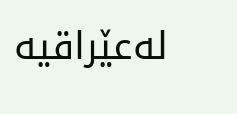له‌عێراقیه‌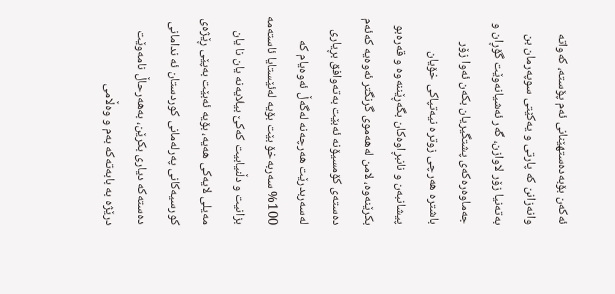ئه‌که‌ن بۆبه‌ده‌ستهێنانی ئه‌م پۆسته‌، که‌واته‌ وانه‌زانن که‌ پارتی و یه‌کێتی سوپه‌رمان بن به‌ته‌نیا زۆر لاوازن، گه‌ر ئه‌شیانه‌وێت گۆڕان و جه‌ماوه‌ره‌که‌ی پشتگیریان بکه‌ن ئه‌وا زۆر باشتره‌ هه‌رچی زوتره‌ نیه‌تپاکی خۆیان پیشانبه‌ن و نانبڕاوه‌کان بگه‌ڕێننه‌وه‌ و قه‌ره‌بو بکرێنه‌وه‌، لامن له‌هه‌موی گرنگتر ئه‌وه‌یه‌ که‌ئه‌م ده‌سته‌ی کۆمسیۆنه‌ ئه‌بێت به‌ته‌وافق بڕیاری له‌سه‌ربدرێت هه‌رچه‌نه‌ له‌گه‌ڵ ئه‌وه‌یام که‌ 100% سه‌ربه‌خۆ بێت بۆیه‌ له‌ئێستایا ئاسته‌مه‌ بزانیت و دڵنیابیت که‌کێ بیلایه‌نه‌ یان نا یان مه‌یلی لایه‌کی هه‌یه‌، بۆیه‌ ئه‌بێت به‌پێی ڕێژه‌ی کورسیه‌کانی په‌رله‌مانی کوردستان ئه ندامانی ده‌سته‌که‌ دیاری بکرێن، به‌هه‌رحاڵ نامه‌وێت درێژه‌ به ‌بابه‌ته‌که‌ به‌م و وه‌ڵامی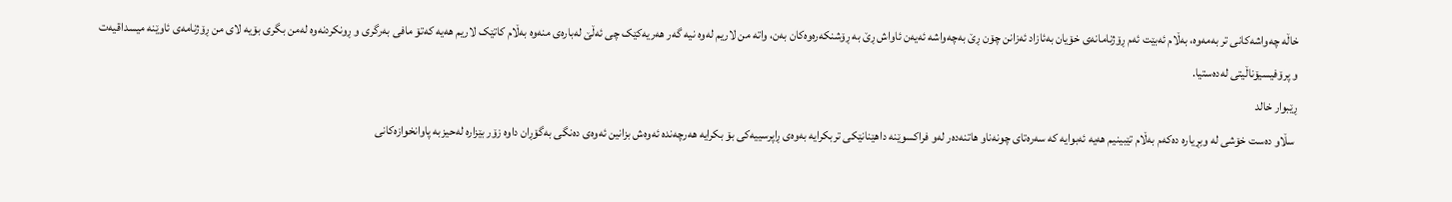خاڵه‌ چه‌واشه‌کانی تر به‌مه‌وه‌، به‌ڵام ئه‌بێت ئه‌م ڕۆژنامانه‌ی خۆیان به‌ئازاد ئه‌زانن چۆن ڕێ به‌چه‌واشه‌ ئه‌یه‌ن ئاواش ڕێ به‌ ڕۆشنکه‌ره‌وه‌کان به‌ن، واته‌ من لاریم له‌وه‌ نیه‌ گه‌ر هه‌ریه‌کێک چی ئه‌ڵێ له‌باره‌ی منه‌وه‌ به‌ڵام کاتێک لاریم هه‌یه‌ که‌تۆ مافی به‌رگری و ڕونکردنه‌وه‌ له‌من بگری بۆیه‌ لای من ڕۆژنامه‌ی ئاوێنه‌ میسداقیه‌ت و پرۆفیسیۆناڵیتی له‌ده‌ستیا.
ڕێبوار خالد
 سڵاو دەست خۆشی لە وبڕیارە دەکەم بەڵام تێبینیم هەیە ئەبوایە کە سەرەتای چونەناو هاتنەدەر لەو فراکسوێنە داهێنانێکی تربکرایە بەوەی ڕاپرسییەکی بۆ بکرایە هەرچەندە ئەوەش بزانین ئەوەی دەنگی بەگۆڕان داوە زۆر بێزارە لەحیزبە پاوانخوازەکانی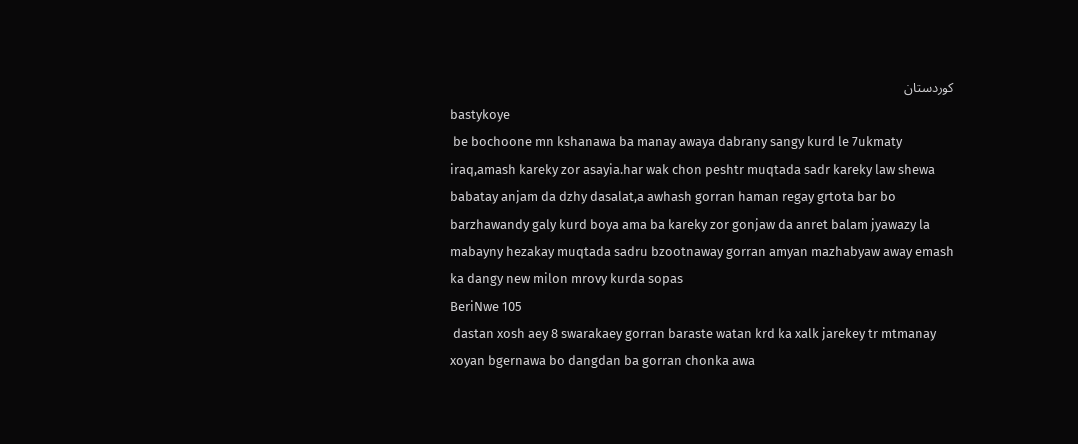کوردستان
bastykoye
 be bochoone mn kshanawa ba manay awaya dabrany sangy kurd le 7ukmaty iraq,amash kareky zor asayia.har wak chon peshtr muqtada sadr kareky law shewa babatay anjam da dzhy dasalat,a awhash gorran haman regay grtota bar bo barzhawandy galy kurd boya ama ba kareky zor gonjaw da anret balam jyawazy la mabayny hezakay muqtada sadru bzootnaway gorran amyan mazhabyaw away emash ka dangy new milon mrovy kurda sopas
BeriNwe 105
 dastan xosh aey 8 swarakaey gorran baraste watan krd ka xalk jarekey tr mtmanay xoyan bgernawa bo dangdan ba gorran chonka awa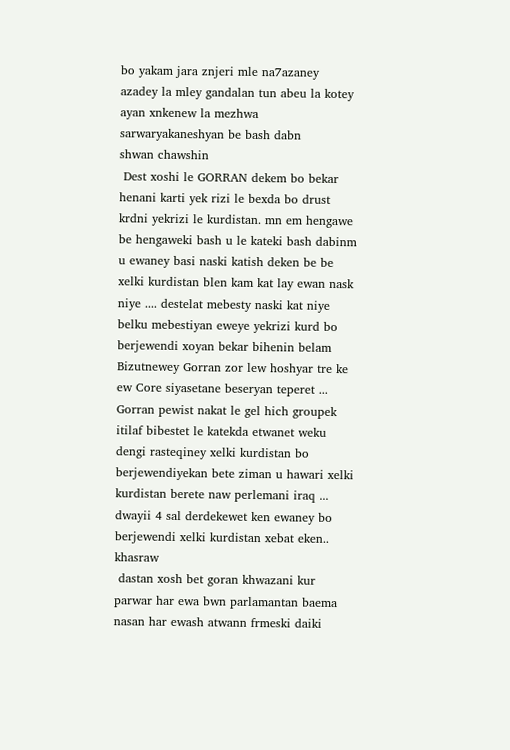bo yakam jara znjeri mle na7azaney azadey la mley gandalan tun abeu la kotey ayan xnkenew la mezhwa sarwaryakaneshyan be bash dabn
shwan chawshin
 Dest xoshi le GORRAN dekem bo bekar henani karti yek rizi le bexda bo drust krdni yekrizi le kurdistan. mn em hengawe be hengaweki bash u le kateki bash dabinm u ewaney basi naski katish deken be be xelki kurdistan blen kam kat lay ewan nask niye .... destelat mebesty naski kat niye belku mebestiyan eweye yekrizi kurd bo berjewendi xoyan bekar bihenin belam Bizutnewey Gorran zor lew hoshyar tre ke ew Core siyasetane beseryan teperet ... Gorran pewist nakat le gel hich groupek itilaf bibestet le katekda etwanet weku dengi rasteqiney xelki kurdistan bo berjewendiyekan bete ziman u hawari xelki kurdistan berete naw perlemani iraq ... dwayii 4 sal derdekewet ken ewaney bo berjewendi xelki kurdistan xebat eken..
khasraw
 dastan xosh bet goran khwazani kur parwar har ewa bwn parlamantan baema nasan har ewash atwann frmeski daiki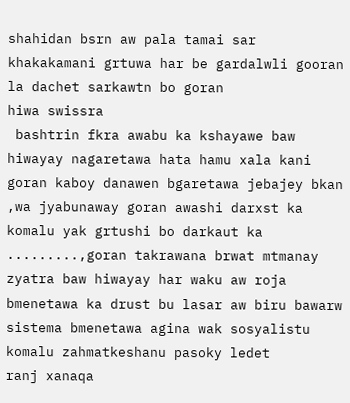shahidan bsrn aw pala tamai sar khakakamani grtuwa har be gardalwli gooran la dachet sarkawtn bo goran
hiwa swissra
 bashtrin fkra awabu ka kshayawe baw hiwayay nagaretawa hata hamu xala kani goran kaboy danawen bgaretawa jebajey bkan ,wa jyabunaway goran awashi darxst ka komalu yak grtushi bo darkaut ka .........,goran takrawana brwat mtmanay zyatra baw hiwayay har waku aw roja bmenetawa ka drust bu lasar aw biru bawarw sistema bmenetawa agina wak sosyalistu komalu zahmatkeshanu pasoky ledet
ranj xanaqa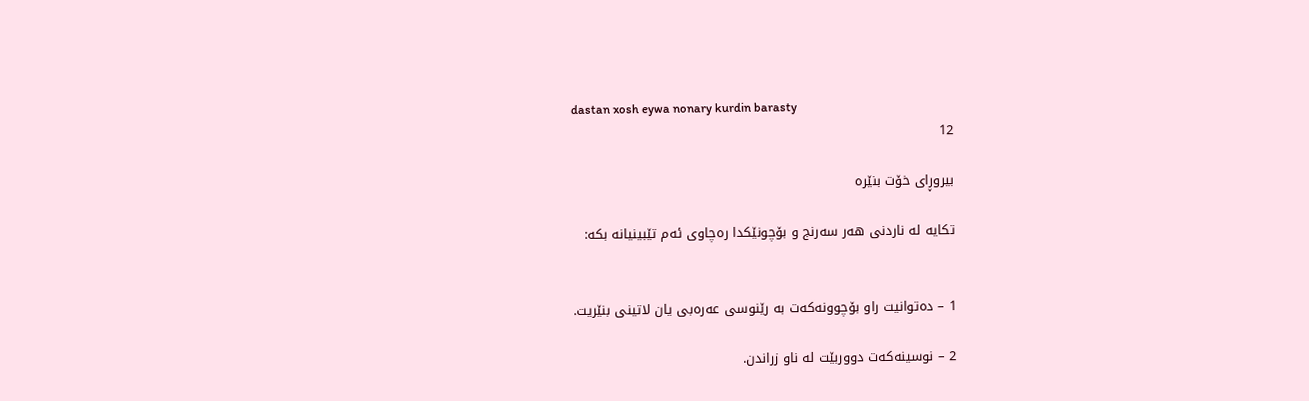dastan xosh eywa nonary kurdin barasty
12

بیروڕای خۆت بنێره‌

تکایه‌ له‌ ناردنی هه‌ر سه‌رنج و بۆچونێکدا ره‌چاوی ئه‌م تێبینیانه‌ بکه‌:


1 – ده‌توانیت راو بۆچوونه‌که‌ت به‌ رێنوسی عه‌ره‌بی یان لاتینی بنێریت.

2 – نوسینه‌که‌ت دووربێت له‌ ناو زراندن.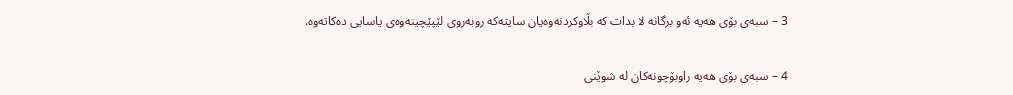3 – سبه‌ی بۆی هه‌یه‌ ئه‌و برگانه‌ لا بدات که‌ بڵاوکردنه‌وه‌یان سایته‌که‌ روبه‌روی لێپێچینه‌وه‌ی یاسایی ده‌کاته‌وه‌.

4 – سبه‌ی بۆی هه‌یه‌ راوبۆچونه‌کان له‌ شوێنی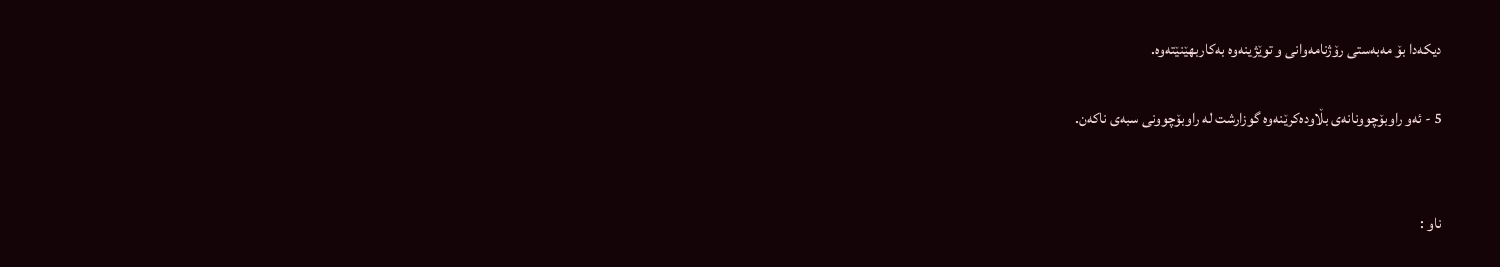دیکه‌دا بۆ مه‌به‌ستی رۆژنامه‌وانی و توێژینه‌وه‌ به‌کاربهێنێته‌وه‌.

5 - ئه‌و راوبۆچوونانه‌ی بڵاوده‌کرێنه‌وه‌ گوزارشت له‌ راوبۆچوونی سبه‌ی ناکه‌ن.


ناو :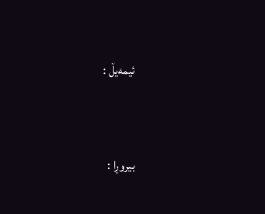ئیمه‌یڵ :


بیروڕا :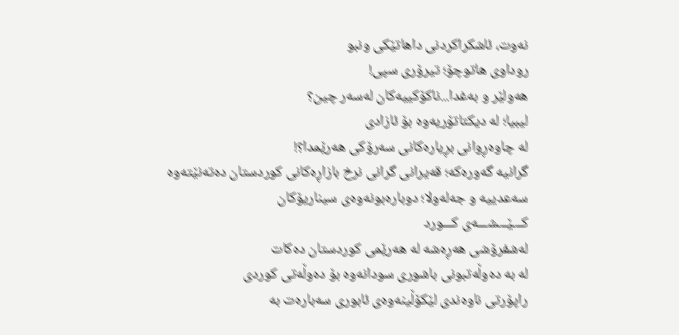نه‌وت، ئاشكراكردنی‌ داهاتێكی‌ ونبو
روداوی‌ هاتوچۆ؛ تیرۆری‌ سپی!
هه‌ولێر و به‌غدا...ناکۆکییه‌کان له‌سه‌ر چین؟
لیبیا؛ له‌ دیكتاتۆریه‌وه‌ بۆ ئازادی‌
له‌ چاوه‌ڕوانی بڕیاره‌کانی سه‌رۆکی هه‌رێمدا؟!
گرانیه‌ گه‌وره‌كه‌؛ قه‌یرانی‌ گرانی‌ نرخ بازاڕه‌كانی‌ كوردستان ده‌ته‌نێته‌وه‌
سه‌عدییه‌ و جه‌له‌ولا؛ دوباره‌بونه‌وه‌ی سیناریۆکان
كـــێـــشـــه‌ی كـــورد
له‌شفرۆشی‌ هه‌ڕه‌شه‌ له‌ هه‌رێمی‌ كوردستان ده‌كات
له‌ به‌ ده‌وڵه‌تبونی‌ باشوری‌ سودانه‌وه‌ بۆ ده‌وڵه‌تی كوردی‌
راپۆرتی‌ ناوه‌ندی لێكۆڵینه‌وه‌ی‌ ئابوری‌ سه‌باره‌ت به‌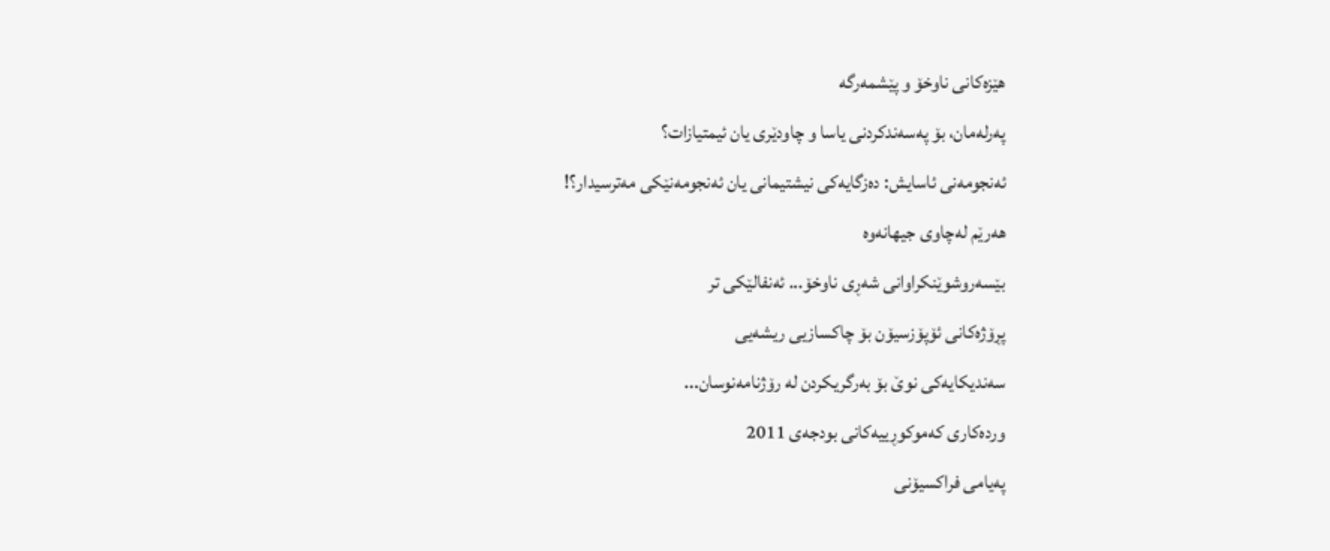هێزه‌كانی‌ ناوخۆ ‌و پێشمه‌رگه‌
په‌رله‌مان، بۆ په‌سه‌ندکردنی یاسا و چاودێری یان ئیمتیازات؟
ئه‌نجومه‌نی ئاسایش: ده‌زگایه‌کی نیشتیمانی یان ئه‌نجومه‌نێكی‌ مه‌ترسیدار؟!
هه‌رێم له‌چاوی‌ جیهانه‌‌وه‌
بێسه‌روشوێنكراوانی‌ شه‌ڕی‌ ناوخۆ... ئه‌نفالێكی‌ تر
پڕۆژه‌کانی ئۆپۆزسیۆن بۆ چاکسازیی ریشه‌یی
سه‌ندیكایه‌كی‌ نوێ بۆ به‌رگریكردن له‌ رۆژنامه‌نوسان...
ورده‌كاری‌ كه‌موكوڕییه‌كانی‌ بودجه‌ی‌ 2011
په‌یامی‌ فراكسیۆنی‌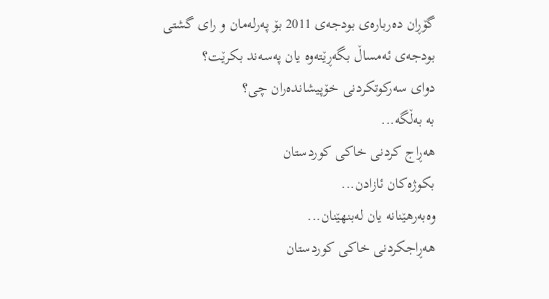گۆڕان ده‌رباره‌ی‌ بودجه‌ی‌ 2011 بۆ په‌رله‌مان و رای‌ گشتی‌
بودجەی ئەمساڵ بگەڕێتەوە یان په‌سه‌ند بكرێت؟
دوای‌ سه‌ركوتكردنی‌ خۆپیشانده‌ران چی‌؟
به‌ به‌ڵگه‌...
هه‌ڕاج كردنی خاكی كوردستان
بکوژه‌کان ئازادن...
وه‌به‌رهێنانه‌ یان له‌بنهێنان...
هه‌ڕاجكردنی‌ خاكی‌ كوردستان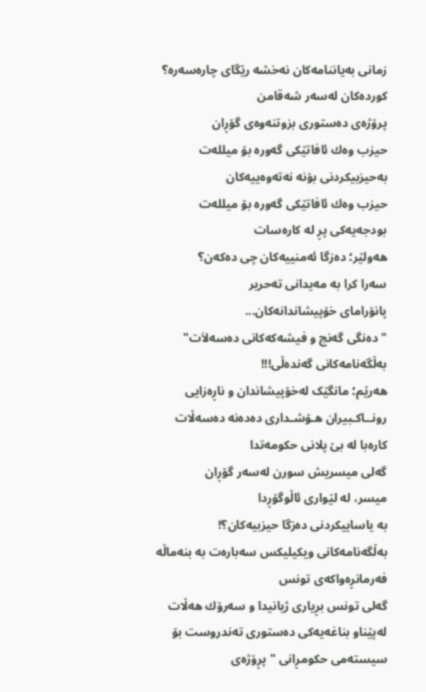زمانی‌ به‌یاننامه‌كان نه‌خشه‌ رێگای‌ چاره‌سه‌ره‌؟
كورده‌كان له‌سه‌ر شه‌قامن
پرۆژه‌ی ده‌ستوری بزوتنه‌وه‌ی گۆڕان
حیزب وه‌ك ئافاتێكی‌ گه‌وره‌ بۆ میلله‌ت
به‌حیزبیكردنی‌ بۆنه‌ نه‌ته‌وه‌ییه‌كان
حیزب وەك ئافاتێكی گەورە بۆ میللەت
بودجەیەكی پڕ لە كارەسات
هه‌ولێر؛ ده‌زگا ئه‌منییه‌كان چی‌ ده‌كه‌ن؟
سەرا کرا بە مەیدانی تەحریر
پانۆرامای‌ خۆپیشاندانه‌كان...
"ده‌نگی‌ گه‌نج و فیشه‌كه‌كانی‌ ده‌سه‌لاَت"
به‌ڵگه‌نامه‌كانی‌ گه‌نده‌ڵی‌!!!
هه‌رێم؛ مانگێک له‌خۆپیشاندان و ناڕه‌زایی
رونــاكـبیران هـۆشـداری دەدەنە دەسەڵات
كاره‌با له‌ بێ‌ پلانی‌ حكومه‌تدا
گه‌لی‌ میسریش سورن له‌سه‌ر گۆڕان
میسر، له‌ لێواری ئاڵوگۆڕدا
به‌ یاساییکردنی ده‌زگا حیزبیه‌کان؟!
به‌ڵگه‌نامه‌كانی‌ ویكیلیكس سه‌باره‌ت به‌ بنه‌ماڵه‌ فه‌رمانڕه‌واکه‌ی تونس
گه‌لی تونس بڕیاری ژیانیدا و سه‌رۆك هه‌ڵات
له‌پێناو بناغه‌یه‌كی ده‌ستوری ته‌ندروست بۆ سیسته‌می حكومڕانی "پڕۆژه‌ی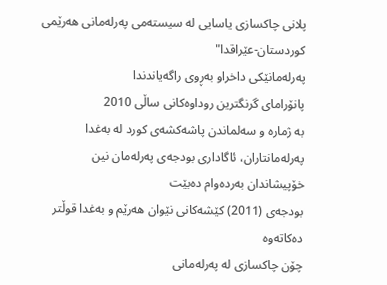پلانی چاكسازی یاسایی له‌ سیسته‌می په‌رله‌مانی هه‌رێمی كوردستان-عێراقدا"
په‌رله‌مانێكی‌ داخراو به‌ڕوی‌ راگه‌یاندندا
پانۆرامای گرنگترین روداوه‌کانی ساڵی 2010
به‌ ژماره‌ و سه‌لماندن پاشه‌كشه‌ی‌ كورد له‌ به‌غدا
په‌رله‌مانتاران، ئاگاداری‌ بودجه‌ی‌ په‌رله‌مان نین
خۆپیشاندان به‌رده‌وام ده‌بێت
بودجه‌ی‌ (2011) كێشه‌كانی‌ نێوان هه‌رێم ‌و به‌غدا قوڵتر ده‌كاته‌وه
چۆن چاکسازی له‌ په‌رله‌مانی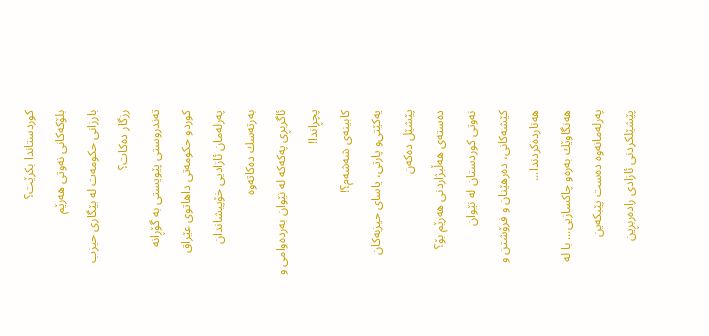کوردستاندا بکرێت؟
بلۆکه‌کانی نه‌وتی هه‌رێم
بارزانی‌ حكومه‌ت له‌ بێگاری‌ حیزب رزگار ده‌كات؟
ته‌ندروستی‌ پێویستی به‌ گۆڕانه‌
کوردو حکومه‌تی داهاتوی عێراق
په‌رله‌مان ‌ئازادیی خۆپیشاندان به‌رته‌سك ده‌کاته‌وه‌
ئاگربڕی‌ په‌كه‌كه‌ له‌ نێوان به‌رده‌وامی‌ و پچڕاندا!
كابینه‌ی‌ شه‌شه‌م؟!
یه‌كێتی‌و پارتی‌، یاسای حیزبه‌كان پێشێل ده‌كه‌ن
ده‌سته‌ی‌ هه‌ڵبژاردنی‌ هه‌رێم بۆ؟
نەوتی کوردستان لە نێوان کێشەکانی، دەرهێنان و فرۆشتن و هەناردەکردندا...
هه‌نگاوێك به‌ره‌و چاكسازیی‌... با له‌ په‌رله‌مانه‌وه‌ ده‌ست پێبكه‌ین
پێشێلكردنی‌ ئازادی‌ راده‌ربڕین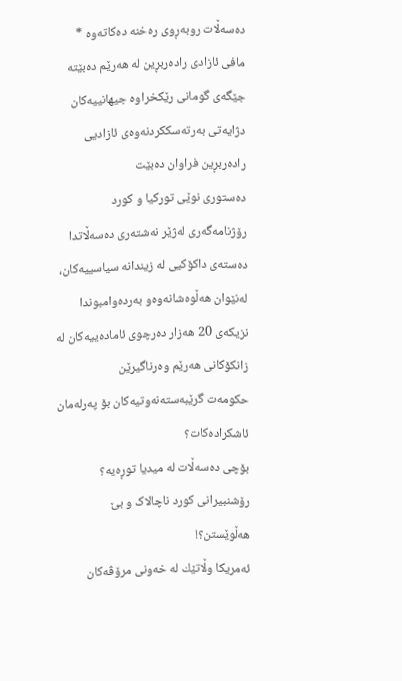ده‌سه‌ڵات روبه‌ڕوی‌ ره‌خنه‌ ده‌كاته‌وه‌ *
مافی ئازادی‌ راده‌ربڕین له‌ هه‌رێم ده‌بێته‌ جێگه‌ی‌ گومانی‌ رێكخراوه‌ جیهانییه‌كان
دژایه‌تی‌ به‌رته‌سككردنه‌وه‌ی‌ ئازادیی‌ راده‌ربڕین فراوان ده‌بێت
ده‌ستوری‌ نوێی‌ توركیا و كورد
رۆژنامه‌گه‌ری‌ له‌ژێر نه‌شته‌ری‌ ده‌سه‌ڵاتدا
ده‌سته‌ی‌ داكۆكیی‌ له‌ زیندانه‌ سیاسییه‌كان، له‌نێوان هه‌ڵوه‌شانه‌وه‌و به‌رده‌وامبوندا
نزیکه‌ی 20 هه‌زار ده‌رچوی ئاماده‌ییه‌کان له‌ زانكۆكانی هه‌رێم وه‌رناگیرێن
حكومه‌ت گرێبه‌سته‌نه‌وتیه‌كان بۆ په‌رله‌مان ئاشكراده‌كات؟
بۆچی‌ ده‌سه‌ڵات له‌ میدیا توڕه‌یه‌؟
رۆشنبیرانی‌ كورد ناچالاک و بێ هه‌ڵوێستن؟!
ئه‌مریكا وڵاتێك له‌ خه‌ونی‌ مرۆڤه‌كان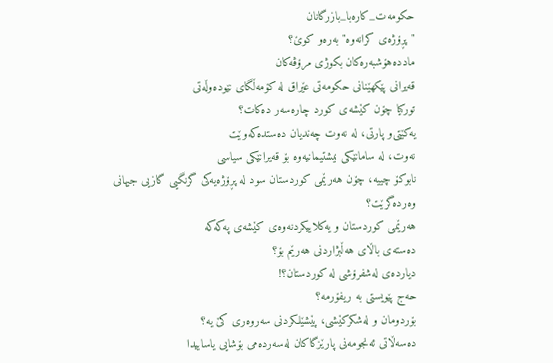حكومه‌ت_كاره‌با_بازرگانان
"پڕۆژه‌ی‌ كرانه‌وه‌" به‌ره‌و كوێ‌؟
مادده‌هۆشبه‌ره‌كان بكوژی‌ مرۆڤه‌كان
قه‌یرانی‌ پێكهێنانی‌ حكومه‌تی‌ عێراق له‌ كۆمه‌ڵگای‌ نێوده‌وڵه‌تی‌
توركیا چۆن كێشه‌ی‌ كورد چاره‌سه‌ر ده‌كات؟
یه‌كێتی‌‌و پارتی‌، له‌ نه‌وت چه‌ندیان ده‌ستده‌كه‌وێت
نه‌وت، له‌ سامانێكی نیشتیمانیه‌وه‌ بۆ قه‌یرانێكی سیاسی
نابوكۆ چییه‌، چۆن هه‌رێمی‌ كوردستان سود له‌ پڕۆژه‌یه‌كی‌ گرنگیی‌ گازیی‌ جیهانی‌ وه‌رده‌گرێت؟
هه‌رێمی كوردستان و یه‌كلاییكردنه‌وه‌ی كێشه‌ی په‌كه‌كه‌
ده‌سته‌ی باڵای هه‌ڵبژاردنی هه‌رێم بۆ؟
دیارده‌ی‌ له‌شفرۆشی‌ له‌ كوردستان؟!
حه‌ج پێویستی‌ به‌ ریفۆرمه‌؟
بۆردومان و له‌شكركێشی‌، پێشێلكردنی‌ سه‌روه‌ری‌ كێ یه‌؟
ده‌سه‌ڵاتی ئه‌نجومه‌نی پارێزگاكان له‌سه‌رده‌می بۆشایی یاساییدا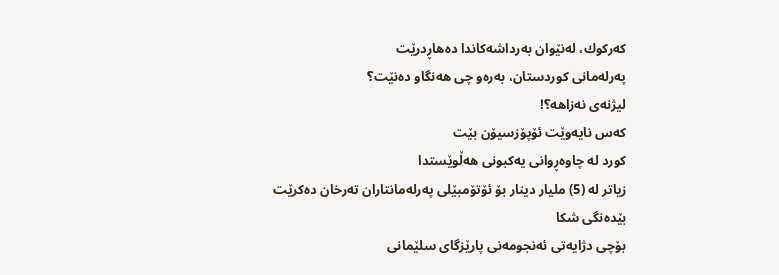كه‌ركوك، له‌نێوان به‌رداشه‌كاندا ده‌هاڕدرێت
په‌رله‌مانی‌ كوردستان، به‌ره‌و چی‌ هه‌نگاو ده‌نێت؟
لیژنه‌ی‌ نه‌زاهه‌؟!
كه‌س نایه‌وێت ئۆپۆزسیۆن بێت
كورد له‌ چاوه‌ڕوانی یه‌كبونی هه‌ڵوێستدا
زیاتر له‌ (5) ملیار دینار بۆ ئۆتۆمبێلی‌ په‌رله‌مانتاران ته‌رخان ده‌كرێت
بێده‌نگی‌ شكا
بۆچی دژایه‌تی ئه‌نجومه‌نی پارێزگای سلێمانی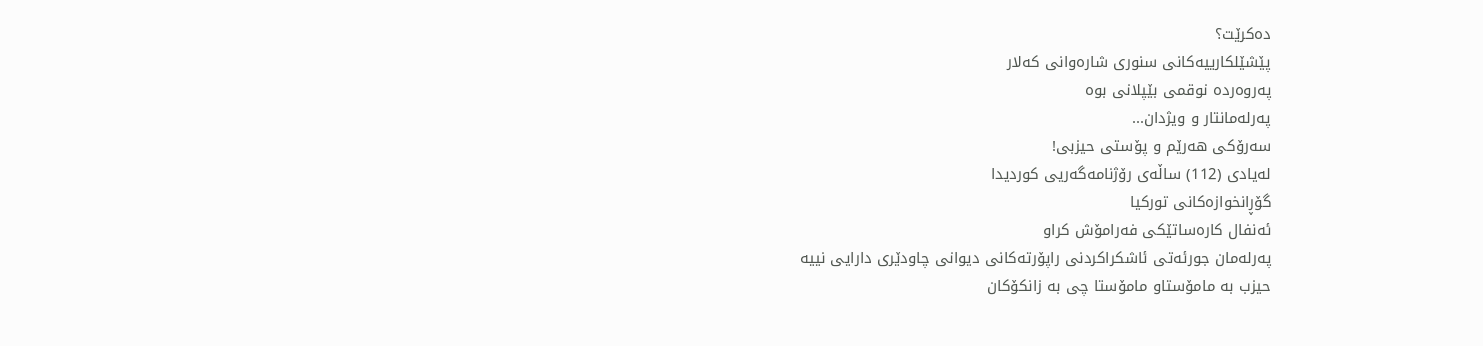ده‌كرێت؟
پێشێلكارییه‌كانی‌ سنوری‌ شاره‌وانی‌ كه‌لار
په‌روه‌رده‌ نوقمی‌ بێپلانی‌ بوه‌
په‌رله‌مانتار و ویژدان...
سه‌رۆكی‌ هه‌رێم و پۆستی‌ حیزبی‌!
له‌یادی‌ (112) ساڵه‌ی‌ رۆژنامه‌گه‌ریی‌ كوردیدا
گۆڕانخوازه‌كانی‌ توركیا
ئه‌نفال كاره‌ساتێكی‌ فه‌رامۆش كراو
په‌رله‌مان جورئه‌تی‌ ئاشكراكردنی‌ راپۆرته‌كانی‌ دیوانی‌ چاودێری‌ دارایی‌ نییه‌
حیزب به‌ مامۆستا‌و مامۆستا چی‌ به‌ زانكۆكان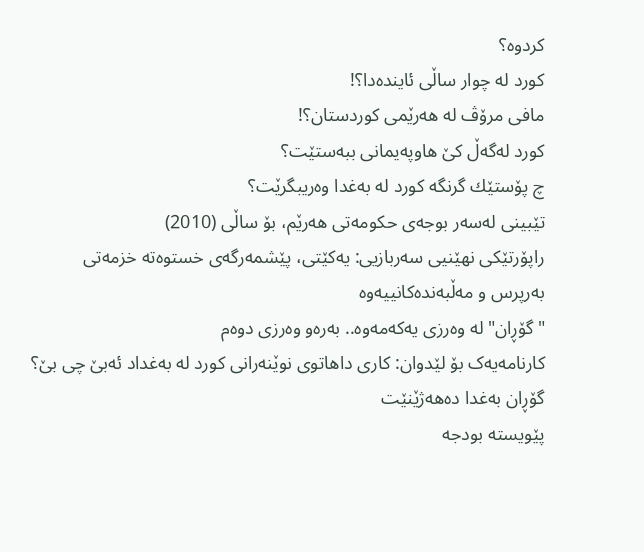كردوه‌؟
كورد له‌ چوار ساڵی ئاینده‌دا؟!
مافی‌ مرۆڤ له‌ هه‌رێمی‌ كوردستان؟!
كورد له‌گه‌ڵ كێ هاوپه‌یمانی ببه‌ستێت؟
چ پۆستێك گرنگه‌ كورد له‌ به‌غدا وه‌ریبگرێت؟
تێبینی‌ له‌سه‌ر بوجه‌ی‌ حكومه‌تی‌ هه‌رێم، بۆ ساڵی‌ (2010)
راپۆرتێكی‌ نهێنیی‌ سه‌ربازیی‌: یه‌كێتی‌، پێشمه‌رگه‌ی‌ خستوه‌ته‌ خزمه‌تی‌ به‌رپرس ‌و مه‌ڵبه‌نده‌كانییه‌وه‌
"گۆڕان" له‌ وه‌رزی‌ یه‌كه‌مه‌وه‌.. به‌ره‌و وه‌رزی‌ دوه‌م
کارنامه‌یه‌ک بۆ لێدوان: کاری داهاتوی نوێنه‌رانی کورد له‌ به‌غداد ئه‌بێ چی بێ؟
گۆڕان به‌غدا ده‌هه‌ژێنێت
پێویسته‌ بودجه‌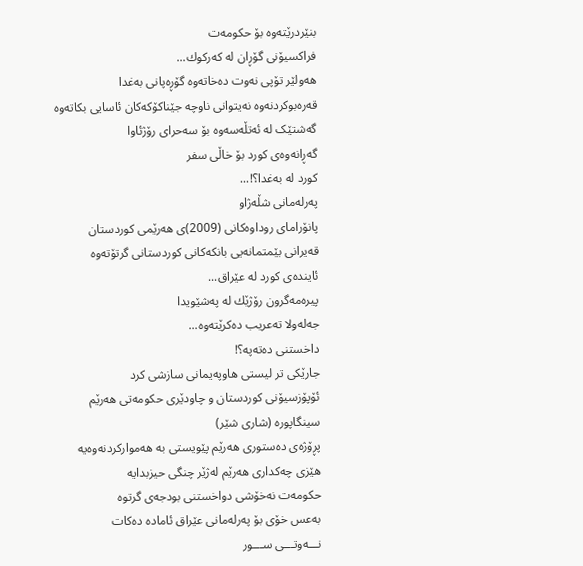بنێردرێته‌وه‌ بۆ حكومه‌ت
فراكسیۆنی‌ گۆڕان له‌ كه‌ركوك...
هه‌ولێر تۆپی‌ نه‌وت ده‌خاته‌وه‌ گۆڕه‌پانی‌ به‌غدا
قه‌ره‌بوكردنه‌وه‌ نه‌یتوانی ناوچه‌ جێناكۆكه‌كان ئاسایی‌ بكاته‌وه‌
گه‌شتێک له‌ ئه‌تڵه‌سه‌وه‌ بۆ سه‌حرای رۆژئاوا
گه‌ڕانه‌وه‌ی‌ كورد بۆ خاڵی‌ سفر
كورد له‌ به‌غدا؟!...
په‌رله‌مانی‌ شڵه‌ژاو
پانۆرامای‌ روداوه‌كانی‌ (2009)ی‌ هه‌رێمی‌ كوردستان
قه‌یرانی بێمتمانه‌یی بانكه‌كانی‌ كوردستانی‌ گرتۆته‌وه‌
ئاینده‌ی‌ كورد له‌ عێراق...
پیره‌مه‌گرون رۆژێك له‌ په‌شێویدا
جه‌له‌ولا ته‌عریب ده‌كرێته‌وه‌...
داخستنی‌ ده‌ته‌په‌؟!
جارێكی تر لیستی هاوپه‌یمانی سازشی كرد
ئۆپۆزسیۆنی‌ كوردستان و چاودێری‌ حكومه‌تی‌ هه‌رێم
سینگاپوره‌ (شاری شێر)
پڕۆژه‌ی‌ ده‌ستوری‌ هه‌رێم پێویستی‌ به‌ هه‌مواركردنه‌وه‌یه‌
هێزی‌ چه‌كداری‌ هه‌رێم له‌ژێر چنگی‌ حیزبدایه‌
حكومه‌ت نه‌خۆشی‌ دواخستنی‌ بودجه‌ی‌ گرتوه‌
به‌عس خۆی‌ بۆ په‌رله‌مانی‌ عێراق ئاماده‌ ده‌كات
نـــه‌وتـــی‌ ســـور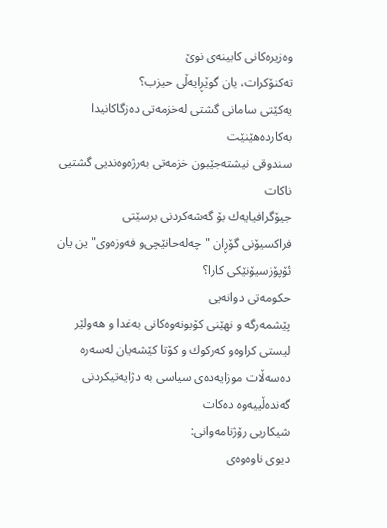وه‌زیره‌كانی‌ كابینه‌ی‌ نوێ‌
ته‌كنۆكرات، یان گوێڕایه‌ڵی‌ حیزب؟
یه‌كێتی‌ سامانی‌ گشتی‌ له‌خزمه‌تی‌ ده‌زگاكانیدا به‌كارده‌هێنێت
سندوقی‌ نیشته‌جێبون خزمه‌تی‌ به‌رژه‌وه‌ندیی‌ گشتیی‌ ناكات
جیۆگرافیایه‌ك بۆ گه‌شه‌كردنی‌ برسێتی‌
فراكسیۆنی‌ گۆڕان "چه‌له‌حانێچی‌‌و فه‌وزه‌وی‌"ین یان ئۆپۆزسیۆنێكی‌ كارا؟
حكومه‌تی‌ دوانه‌یی‌
پێشمه‌رگه‌ و نهێنی‌ كۆبونه‌وه‌كانی‌ به‌غدا و هه‌ولێر
لیستی‌ كراوه‌‌و كه‌ركوك ‌و كۆتا كێشه‌یان له‌سه‌ره‌
ده‌سه‌ڵات موزایه‌ده‌ی‌ سیاسی‌ به‌ دژایه‌تیكردنی‌ گه‌نده‌ڵییه‌وه‌ ده‌كات
شیكاریی رۆژنامه‌وانی‌:
دیوی‌ ناوه‌وه‌ی‌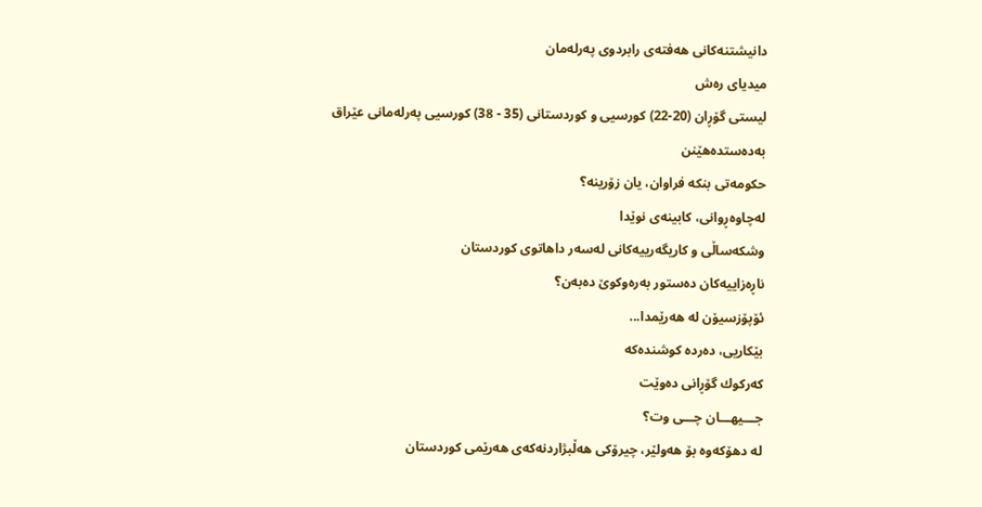دانیشتنه‌كانی‌ هه‌فته‌ی‌ رابردوی‌ په‌رله‌مان
میدیای‌ ره‌ش
لیستی‌ گۆڕان (20-22) كورسیی‌ و كوردستانی‌ (35 - 38) كورسیی په‌رله‌مانی‌ عێراق به‌ده‌ستده‌هێنن
حكومه‌تی‌ بنكه‌ فراوان، یان زۆرینه‌؟
له‌چاوه‌ڕوانی، كابینه‌ی‌ نوێدا
وشکه‌ساڵی ‌و کاریگه‌رییه‌کانی له‌سه‌ر داهاتوی کوردستان
ناڕه‌زاییه‌كان ده‌ستور به‌ره‌وكوێ‌ ده‌به‌ن؟
ئۆپۆزسیۆن له‌ هه‌رێمدا...
بێكاریی‌، ده‌رده‌ كوشنده‌كه‌
كه‌ركوك گۆڕانی‌ ده‌وێت
جـــیهـــان چـــی‌ ‌وت؟
له‌ دهۆكه‌وه‌ بۆ هه‌ولێر، چیرۆكی‌ هه‌ڵبژاردنه‌كه‌ی‌ هه‌رێمی‌ كوردستان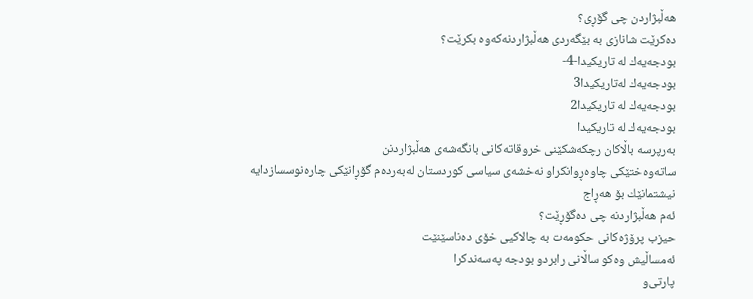هه‌ڵبژاردن چی‌ گۆڕی‌؟
ده‌كرێت شانازی‌ به‌ بێگه‌ردی‌ هه‌ڵبژاردنه‌كه‌وه‌ بكرێت؟
بودجه‌یه‌ك له‌ تاریكیدا-4-
بودجه‌یه‌ك له‌تاریكیدا3
بودجه‌یه‌ك له‌ تاریكیدا2
بودجه‌یه‌ك له‌ تاریكیدا
به‌رپرسه‌ باڵاكان رچكه‌شكێنی خروقاته‌كانی‌ بانگه‌شه‌ی‌ هه‌ڵبژاردنن
ساته‌وه‌ختێكی‌ چاوه‌ڕوانكراو نه‌خشه‌ی‌ سیاسی‌ كوردستان له‌به‌رده‌م گۆڕانێكی‌ چاره‌نوسسازدایه‌
نیشتمانێك بۆ هه‌ڕاج
ئه‌م هه‌ڵبژاردنه‌ چی‌ ده‌گۆڕێت؟
حیزب پرۆژه‌كانی‌ حكومه‌ت به‌ چالاكیی خۆی ده‌ناسێنێت
ئه‌مساڵیش وه‌كو ساڵانی‌ رابردو بودجه‌ په‌سه‌ندكرا
پارتی‌‌و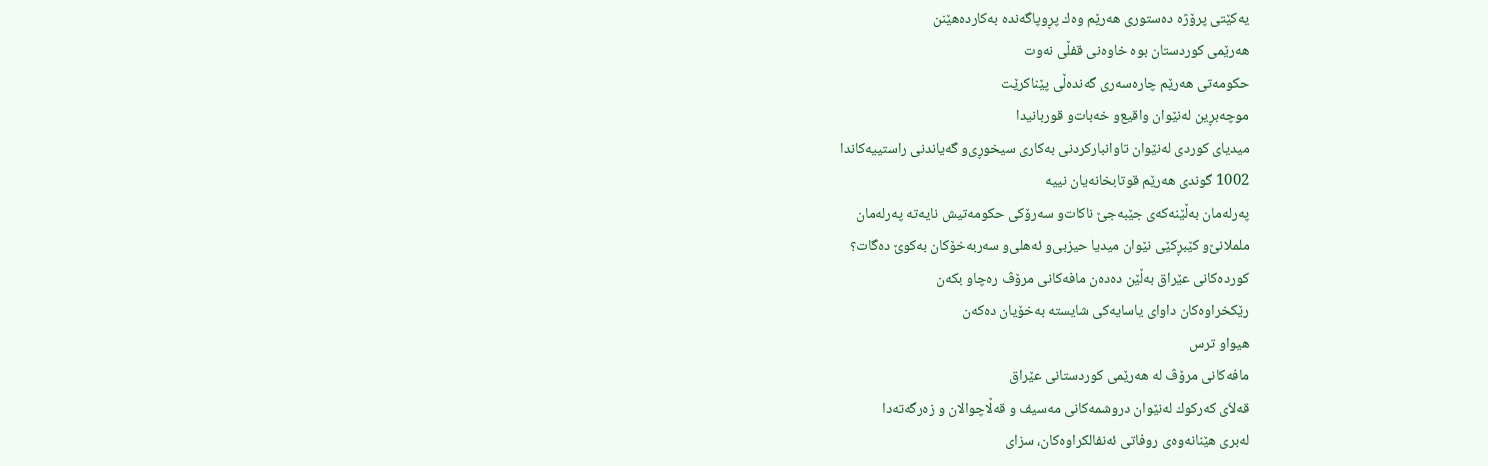یه‌كێتی‌ پرۆژه‌ ده‌ستوری‌ هه‌رێم وه‌ك پڕوپاگه‌نده‌ به‌كارده‌هێنن
هه‌رێمی‌ كوردستان بوه‌ خاوه‌نی‌ قفڵی‌ نه‌وت
حكومه‌تی‌ هه‌رێم چاره‌سه‌ری‌ گه‌نده‌ڵی‌ پێناكرێت
موچه‌بڕین له‌نێوان واقیع‌و خه‌بات‌و قوربانیدا
میدیای‌ كوردی‌ له‌نێوان تاوانباركردنی‌ به‌كاری‌ سیخوڕی‌‌و گه‌یاندنی‌ راستییه‌كاندا
1002 گوندی‌ هه‌رێم قوتابخانه‌یان نییه‌
په‌رله‌مان به‌ڵێنه‌كه‌ی‌ جێبه‌جێ‌ ناكات‌و سه‌رۆكی‌ حكومه‌تیش نایه‌ته‌ په‌رله‌مان
ململانێ‌و كێبڕكێی نێوان میدیا حیزبی‌و ئه‌هلی‌و سه‌ربه‌خۆكان به‌كوێ ده‌گات؟
كورده‌كانی عێراق به‌ڵێن ده‌ده‌ن مافه‌كانی مرۆڤ ره‌چاو بكه‌ن
رێكخراوه‌كان داوای‌ یاسایه‌كی‌ شایسته‌ به‌خۆیان ده‌كه‌ن
هیواو ترس
مافه‌كانی‌ مرۆڤ له‌ هه‌رێمی‌ كوردستانی‌ عێراق
قه‌لاَی كه‌ركوك له‌نێوان دروشمه‌كانی مه‌سیف و قه‌ڵاچوالان و زه‌رگه‌ته‌دا
له‌بری هێنانه‌وه‌ی روفاتی ئه‌نفالكراوه‌كان، سزای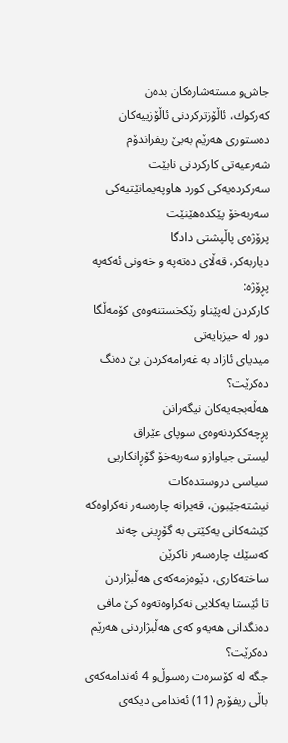جاش‌و مسته‌شاره‌كان بده‌ن
كه‌ركوك، ئاڵۆزتركردنی ئاڵۆزییه‌كان
ده‌ستوری‌ هه‌رێم به‌بێ‌ ریفراندۆم شه‌رعیه‌تی‌ كاركردنی‌ نابێت
سه‌ركرده‌یه‌كی كورد هاوپه‌یمانێتیه‌کی سه‌ربه‌خۆ پێكده‌هێنێت
پرۆژه‌ی‌ پاڵپشتی‌ دادگا
دیاربه‌كر، قه‌ڵای‌ ده‌ته‌په‌ ‌و خه‌ونی‌ ئه‌كه‌په‌
پڕۆژه‌:
کارکردن له‌پێناو رێکخستنه‌وه‌ی کۆمه‌ڵگا دور له‌ حیزبایه‌تی
میدیای‌ ئازاد به‌ غه‌رامه‌كردن بێ‌ ده‌نگ ده‌كرێت؟
هه‌ڵه‌بجه‌یه‌كان نیگه‌رانن
پڕچه‌ككردنه‌وه‌ی سوپای عێراق
لیستی‌ جیاواز‌و سه‌ربه‌خۆ گۆڕانكاریی‌ سیاسی‌ دروستده‌كات
نیشته‌جێبون، قه‌یرانه‌ چاره‌سه‌ر نه‌كراوه‌كه‌
كێشه‌كانی‌ یه‌كێتی‌ به‌ گۆڕینی‌ چه‌ند كه‌سێك چاره‌سه‌ر ناكرێن
ساخته‌كاری‌، دێوه‌زمه‌كه‌ی‌ هه‌ڵبژاردن
تا ئێستا یه‌كلایی‌ نه‌كراوه‌ته‌وه‌ كێ‌ مافی‌ ده‌نگدانی‌ هه‌یه‌‌و كه‌ی‌ هه‌ڵبژاردنی‌ هه‌رێم ده‌كرێت؟
جگه‌ له‌ كۆسره‌ت ره‌سوڵ‌و 4 ئه‌ندامه‌كه‌ی‌ باڵی‌ ریفۆرم (11) ئه‌ندامی‌ دیكه‌ی‌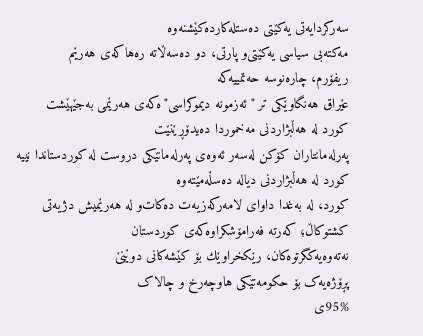سه‌ركردایه‌تی‌ یه‌كێتی‌ ده‌ستله‌كارده‌كێشنه‌وه‌
مه‌كته‌بی‌ سیاسی‌ یه‌كێتی‌‌و پارتی‌، دو ده‌سه‌ڵاته‌ ره‌هاكه‌ی‌ هه‌رێم
ریفۆرم، چاره‌نوسه‌ حه‌تمییه‌كه‌
عێراق هه‌نگاوێكی‌ تر "ئه‌زمونه‌ دیموكراسی"ه‌كه‌ی‌ هه‌رێمی‌ به‌جێهێشت
كورد له‌ هه‌ڵبژاردنی‌ مه‌خموردا ده‌یدۆڕێنێت
په‌رله‌مانتاران كۆكن له‌سه‌ر ئه‌وه‌ی‌ په‌رله‌مانێكی‌ دروست له‌ كوردستاندا نییه‌
كورد له‌ هه‌ڵبژاردنی‌ دیاله‌ ده‌سڵه‌مێته‌وه‌
كورد، له‌ به‌غدا داوای‌ لامه‌ركه‌زیه‌ت ده‌كات‌و له‌ هه‌رێمیش دژیه‌تی‌
كشتوكاڵ‌؛ كه‌رته‌ فه‌رامۆشكراوه‌كه‌ی‌ كوردستان
نه‌ته‌وه‌یه‌كگرتوه‌كان، رێكخراوێك بۆ كێشه‌كانی‌ دوێنێ‌
پڕۆژه‌یه‌ک بۆ حکومه‌تێکی هاوچه‌رخ و چالاک
95%ی‌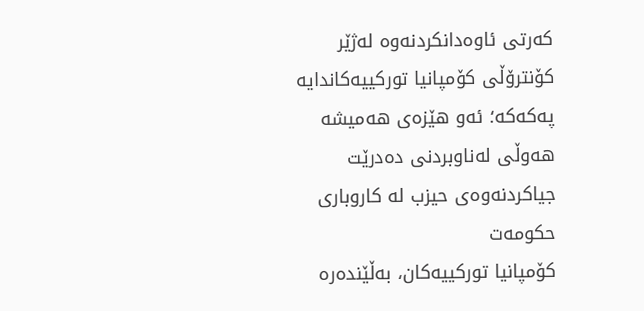كه‌رتی‌ ئاوه‌دانكردنه‌وه‌ له‌ژێر كۆنترۆڵی‌ كۆمپانیا توركییه‌كاندایه‌
په‌كه‌كه‌؛ ئه‌و هێزه‌ی‌ هه‌میشه‌ هه‌وڵی‌ له‌ناوبردنی‌ ده‌درێت
جیاكردنه‌وه‌ی‌ حیزب له‌ كاروباری‌ حكومه‌ت
كۆمپانیا توركییه‌كان، به‌ڵێنده‌ره‌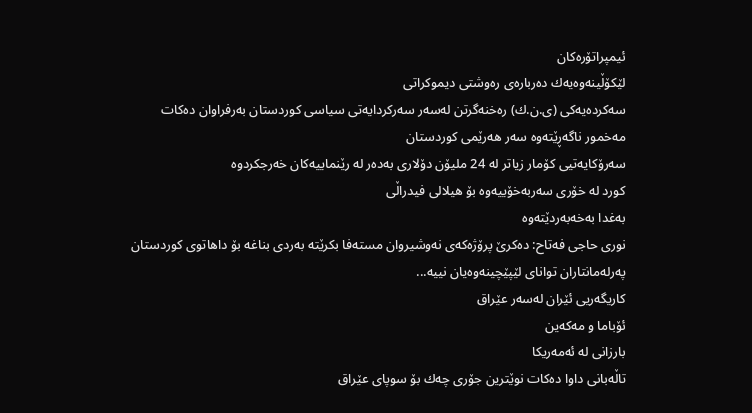ئیمپراتۆره‌كان
لێکۆڵینه‌وه‌یه‌ك‌ ده‌رباره‌ی ره‌وشتی دیموکراتی
سه‌كرده‌یه‌كی (ی‌.ن.ك) ره‌خنه‌گرتن له‌سه‌ر سه‌ركردایه‌تی‌ سیاسی كوردستان به‌رفراوان ده‌كات
مه‌خمور ناگه‌ڕێته‌وه‌ سه‌ر هه‌رێمی‌ كوردستان
سه‌رۆكایه‌تیی‌ كۆمار زیاتر له‌ 24 ملیۆن دۆلاری‌ به‌ده‌ر له‌ رێنماییه‌كان خه‌رجكردوه‌
كورد له‌ خۆری‌ سه‌ربه‌خۆییه‌وه‌ بۆ هیلالی‌ فیدراڵی‌
به‌غدا به‌خه‌به‌ردێته‌وه‌
نوری‌ حاجی‌ فه‌تاح: ده‌كرێ‌ پرۆژه‌كه‌ی‌ نه‌وشیروان مسته‌فا بكرێته‌ به‌ردی‌ بناغه‌ بۆ داهاتوی‌ كوردستان
په‌رله‌مانتاران توانای‌ لێپێچینه‌وه‌یان نییه‌...
كاریگه‌ریی ئێران له‌سه‌ر عێراق
ئۆباما و مه‌كه‌ین
بارزانی‌ له‌ ئه‌مه‌ریكا
تاڵه‌بانی‌ داوا ده‌كات نوێترین جۆری‌ چه‌ك بۆ سوپای‌ عێراق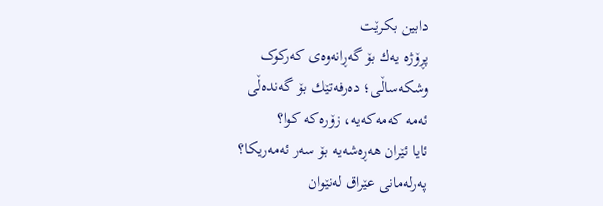دابین بكرێت
پڕۆژه یه‌ك‌ بۆ گه‌ڕانه‌وه‌ی که‌رکوک
وشكه‌ساڵی‌؛ ده‌رفه‌تێك بۆ گه‌نده‌ڵی‌
ئه‌مه‌ كه‌مه‌كه‌یه‌، زۆره‌كه‌ كوا؟
ئایا ئێران‌ هه‌ڕه‌شه‌یه‌ بۆ سه‌ر ئه‌مه‌ریكا؟
په‌رله‌مانی‌ عێراق له‌نێوان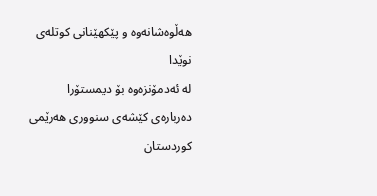هه‌ڵوه‌شانه‌وه‌ ‌و پێكهێنانی‌ كوتله‌ی‌ نوێدا
له‌ ئه‌دمۆنزه‌وه‌ بۆ دیمستۆرا
ده‌رباره‌ی‌ كێشه‌ی‌ سنووری‌ هه‌رێمی‌ كوردستان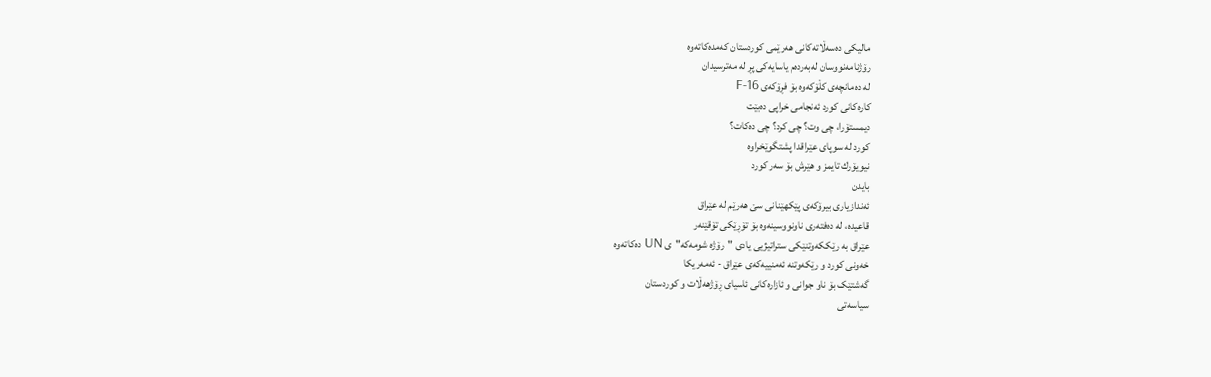مالیكی‌ ده‌سه‌ڵاته‌كانی‌ هه‌رێمی‌ كوردستان كه‌مده‌كاته‌وه‌
رۆژنامه‌نووسان له‌به‌رده‌م یاسایه‌كی‌ پڕ له‌ مه‌ترسیدان
له‌ ده‌مانچه‌ی‌ كڵۆكه‌وه‌ بۆ فڕۆكه‌ی‌ F-16
كاره‌كانی‌ كورد ئه‌نجامی‌ خراپی‌ ده‌بێت
دیمستۆرا، چی‌ وت؟ چی كرد؟ چی ده‌كات؟
كورد له‌ سوپای‌ عێراقدا پشتگوێخراوه‌
نیویۆرك تایمز و هێرش بۆ سه‌ر كورد
بایدن
ئه‌ندازیاری بیرۆکه‌ی پێکهێنانی سێ هه‌رێم له‌ عێراق
قاعیده‌، له‌ ده‌فته‌ری‌ ناونووسینه‌وه‌ بۆ تۆڕێكی‌ تۆقێنه‌ر
عێراق به‌ رێككه‌وتنێكی‌ ستراتیژیی‌ یادی‌ "رۆژه‌ شومه‌كه‌"ی‌ UN ده‌كاته‌وه‌
خه‌ونی‌ كورد و رێكه‌وتنه‌ ئه‌منییه‌كه‌ی‌ عێراق - ئه‌مه‌ریكا
گه‌شتێک بۆ‌ ناو جوانی و ئازاره‌کانی ئاسیای ڕۆژهه‌ڵات و کوردستان
سیاسه‌تی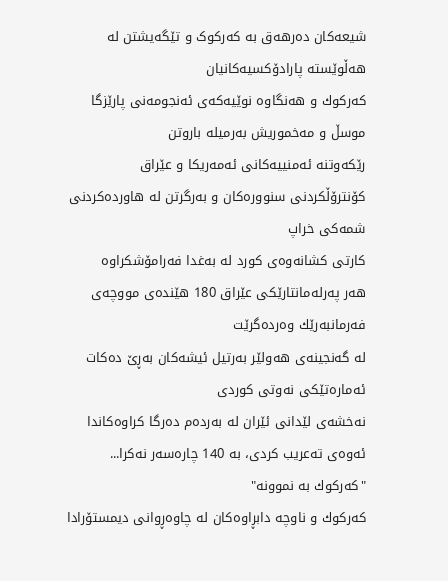شیعه‌کان ده‌رهه‌ق به‌ که‌رکوک و تێگه‌یشتن له‌ هه‌ڵوێسته‌ پارادۆکسیه‌کانیان‌
كه‌ركوك و هه‌نگاوه‌ نوێیه‌كه‌ی ئه‌نجومه‌نی پارێزگا
موسڵ و مه‌خموریش به‌رمیله‌ باروتن
رێكه‌وتنه‌ ئه‌منییه‌كانی‌ ئه‌مه‌ریكا و عێراق
كۆنترۆڵكردنی سنووره‌كان و به‌رگرتن له‌ هاورده‌كردنی شمه‌كی خراپ
كارتی‌ كشانه‌وه‌ی‌ كورد له‌ به‌غدا فه‌رامۆشكراوه‌
هه‌ر په‌رله‌مانتارێكی‌ عێراق 180 هێنده‌ی‌ مووچه‌ی‌ فه‌رمانبه‌رێك وه‌رده‌گرێت
له‌ گه‌نجینه‌ی هه‌ولێر به‌رتیل ئیشه‌كان به‌ڕێ‌ ده‌كات
ئه‌ماره‌تێكی‌ نه‌وتی‌ كوردی‌
نه‌خشه‌ی لێدانی ئێران له‌ به‌رده‌م ده‌رگا كراوه‌كاندا
ئه‌وه‌ی‌ ته‌عریب كردی‌، به‌ 140 چاره‌سه‌ر نه‌كرا...
"كه‌ركوك به‌ نموونه‌"
كه‌ركوك و ناوچه‌ دابڕاوه‌كان له‌ چاوه‌ڕوانی دیمستۆرادا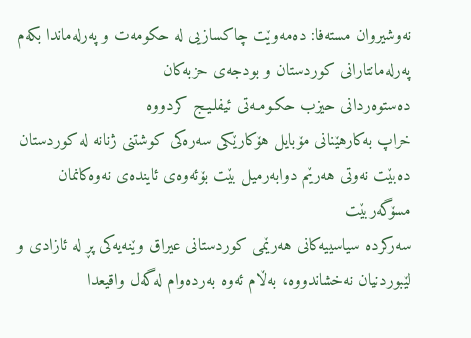نه‌وشیروان مسته‌فا: ده‌مه‌وێت چاكسازیی‌ له‌ حكومه‌ت و په‌رله‌ماندا بكه‌م
په‌رله‌مانتارانی كوردستان و بودجه‌ی حزبه‌كان
ده‌ستوه‌ردانی‌ حیزب حكـومـه‌تی‌ ئیفلـیـج كردووه‌
خراپ به‌كارهێنانی‌ مۆبایل هۆكارێكی‌ سه‌ره‌كی كوشتنی‌ ژنانه‌ له‌ كوردستان
ده‌بێت نه‌وتی‌ هه‌رێم دوابه‌رمیل بێت بۆئه‌وه‌ی‌ ئاینده‌ی‌ نه‌وه‌كانمان مسۆگه‌ربێت
سه‌ركرده‌ سیاسییه‌كانی هه‌رێمی كوردستانی عیراق وێنه‌یه‌كی پڕ له‌ ئازادی و لێبوردنیان نه‌خشاندووه‌، به‌ڵام ئه‌وه‌ به‌رده‌وام له‌گه‌ل واقیعدا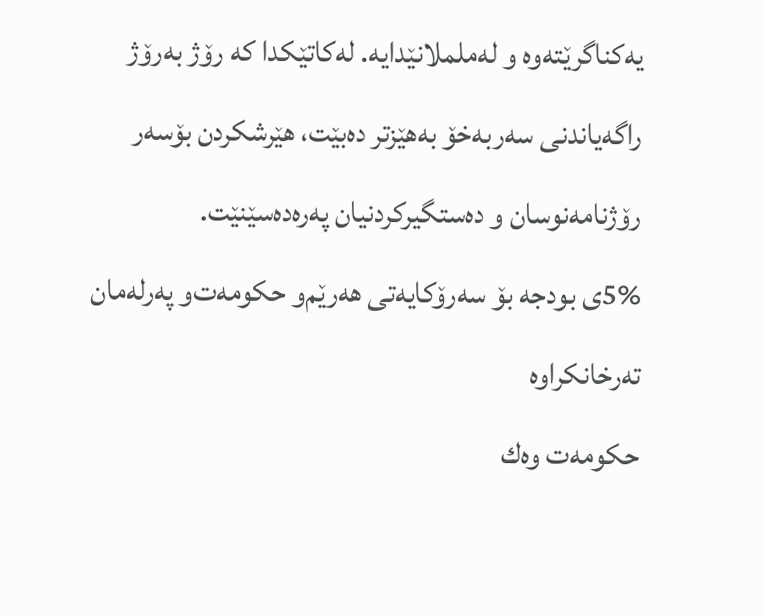یه‌كناگرێته‌وه‌ و له‌ململانێدایه‌. له‌كاتێكدا كه‌ رۆژ به‌رۆژ راگه‌یاندنی سه‌ربه‌خۆ به‌هێزتر ده‌بێت، هێرشكردن بۆسه‌ر رۆژنامه‌نوسان و ده‌ستگیركردنیان په‌ره‌ده‌سێنێت.
5%ی‌ بودجه‌ بۆ سه‌رۆكایه‌تی‌ هه‌رێم‌و حكومه‌ت‌و په‌رله‌مان ته‌رخانكراوه‌
حكومه‌ت وه‌ك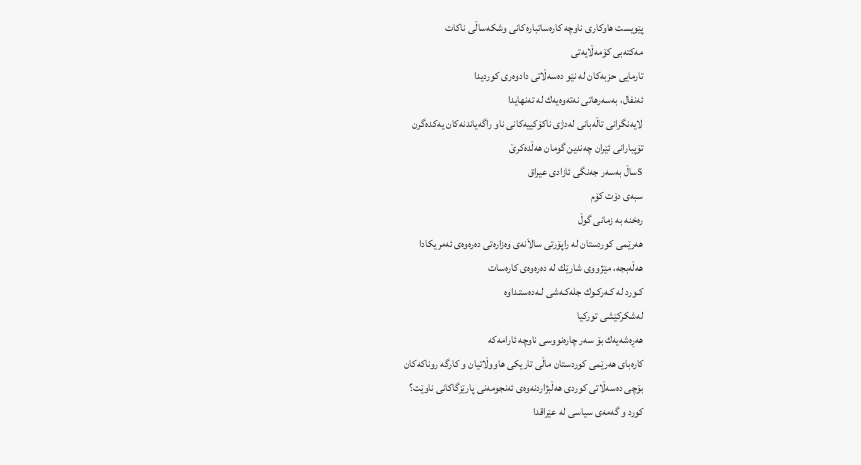پێویست هاوكاری‌ ناوچه‌ كاره‌ساتباره‌كانی‌ وشكه‌ساڵی‌ ناكات
مه‌كته‌بی‌ كۆمه‌ڵایه‌تی‌
تارمایی‌ حزبه‌كان له‌ نێو ده‌سه‌ڵاتی‌ دادوه‌ری کوردیدا
ئه‌نفال، به‌سه‌رهاتی نه‌ته‌وه‌یه‌ك له‌ ته‌نهایدا
لایه‌نگرانی‌ تاڵه‌بانی‌ له‌دژی‌ ناكۆكییه‌كانی‌ ناو راگه‌یاندنه‌كان یه‌كده‌گرن
تۆپبارانی‌ ئێران چه‌ندین گومان هه‌ڵده‌كرێ‌
5ساڵ به‌سه‌ر جه‌نگی‌ ئازادی‌ عیراق
سبه‌ی دۆت كۆم
ره‌خنه‌ به‌ زمانی‌ گوڵ
هه‌رێمی‌ كوردستان له‌ راپۆرتی‌ سالاَنه‌ی‌ وه‌زاره‌تی‌ ده‌ره‌وه‌ی‌ ئه‌مریكادا
هه‌ڵه‌بجه‌، مێژووی شارێك له‌ ده‌ره‌وه‌ی كاره‌سات
كـورد له‌ كـه‌ركـوك جله‌كـه‌شی‌ لـه‌ده‌ستـداوه‌
له‌شكركێشی توركیا
هه‌ڕه‌شه‌یه‌ك بۆ سه‌ر چاره‌نووسی ناوچه‌ ئارامه‌كه‌
كاره‌بای هه‌رێمی كوردستان ماڵی تاریكی هاووڵاتیان و كارگه‌ روناكه‌كان
بۆچی‌ ده‌سه‌ڵاتی‌ كوردی‌ هه‌ڵبژاردنه‌وه‌ی‌ ئه‌نجومه‌نی پارێزگاكانی ناوێت؟
كورد و گه‌مه‌ی‌ سیاسی‌ له‌ عێراقدا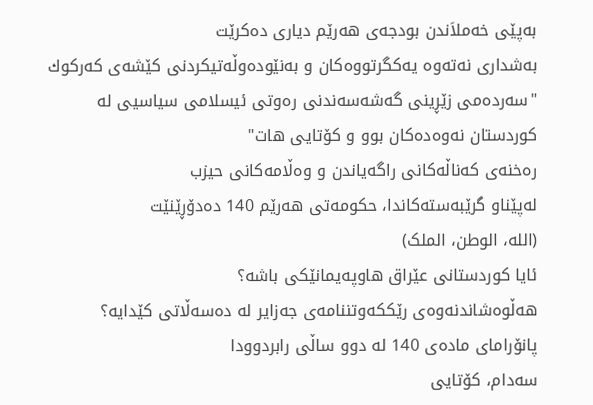به‌پێی‌ خه‌ملاَندن بودجه‌ی‌ هه‌رێم دیاری‌ ده‌كرێت
به‌شداری نه‌ته‌وه‌ یه‌كگرتووه‌كان و به‌نێوده‌وڵه‌تیكردنی كێشه‌ی كه‌ركوك
"سه‌رده‌می‌ زێڕینی‌ گه‌شه‌سه‌ندنی‌ ره‌وتی‌ ئیسلامی‌ سیاسیی‌ له‌ كوردستان نه‌وه‌ده‌كان بوو و كۆتایی‌ هات"
ره‌خنه‌ی كه‌ناڵه‌كانی راگه‌یاندن و وه‌ڵامه‌كانی حیزب
له‌پێناو گرێبه‌سته‌كاندا، حكومه‌تی‌ هه‌رێم 140 ده‌دۆڕێنێت
(الله‌، الوطن، الملک)
ئایا كوردستانی‌ عێراق هاوپه‌یمانێكی‌ باشه‌؟
هه‌ڵوه‌شاندنه‌وه‌ی‌ رێككه‌وتننامه‌ی‌ جه‌زایر له‌ ده‌سه‌ڵاتی‌ كێدایه‌؟
پانۆرامای‌ ماده‌ی‌ 140 له‌ دوو ساڵی‌ رابردوودا
سه‌دام، كۆتایی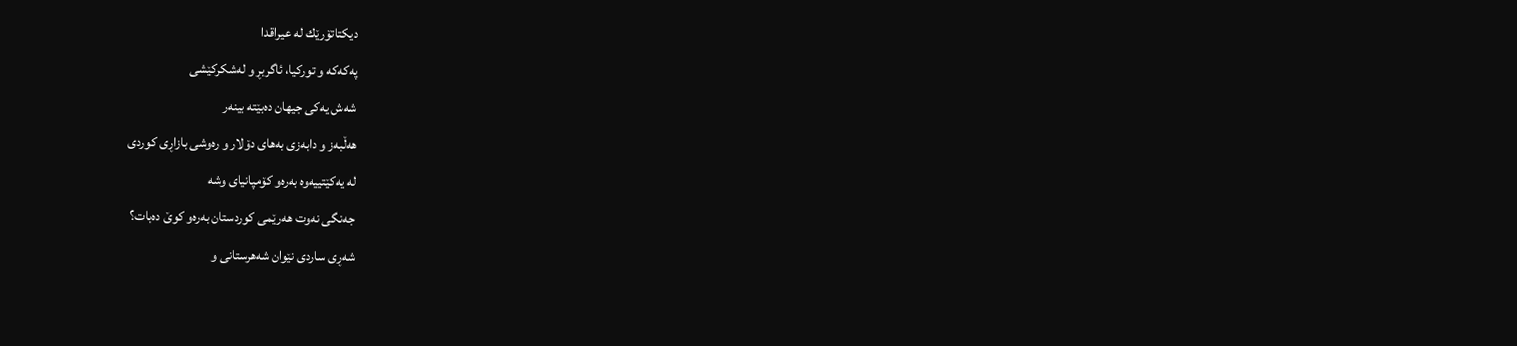دیكتاتۆرێك له‌ عیراقدا
په‌كه‌كه‌ و توركیا، ئاگربڕ و له‌شكركێشی‌
شه‌ش یه‌كی‌ جیهان ده‌بێته‌ بینه‌ر
هه‌ڵبه‌ز و دابه‌زی به‌های دۆلار و ره‌وشی بازاڕی كوردی
له‌ یه‌کێتییه‌وه‌ به‌ره‌و کۆمپانیای وشه‌
جه‌نگی‌ نه‌وت هه‌رێمی‌ كوردستان به‌ره‌و كوێ‌ ده‌بات؟
شه‌ڕی‌ ساردی‌ نێوان شه‌هرستانی‌ ‌و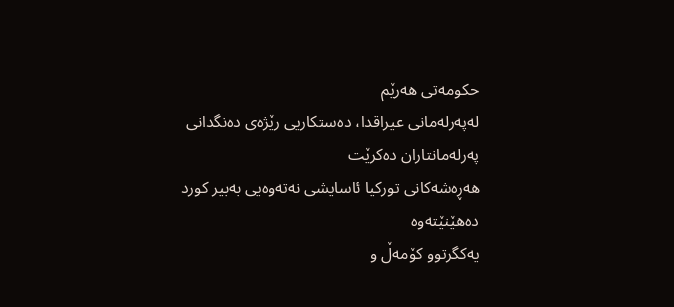حكومه‌تی‌ هه‌رێم
له‌په‌رله‌مانی‌ عیراقدا، ده‌ستكاریی‌ رێژه‌ی‌ ده‌نگدانی‌ په‌رله‌مانتاران ده‌كرێت
هه‌ڕه‌شه‌كانی توركیا ئاسایشی نه‌ته‌وه‌یی به‌بیر كورد ده‌هێنێته‌وه‌
یه‌كگرتوو كۆمه‌ڵ‌ ‌و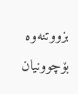بزووتنه‌وه‌ بۆچوونیان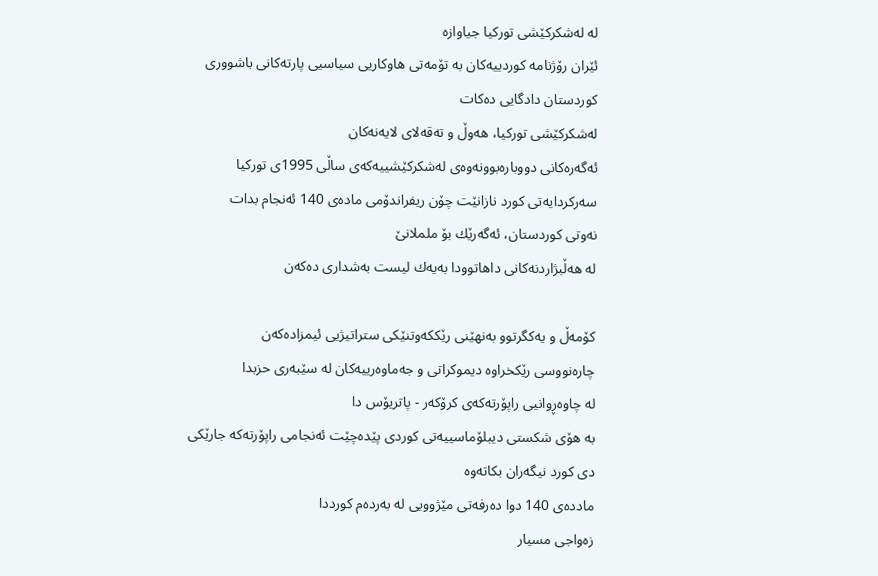له‌ له‌شكركێشی‌ توركیا جیاوازه‌
ئێران رۆژنامه‌ كوردییه‌كان به‌ تۆمه‌تی هاوكاریی سیاسیی پارته‌كانی‌ باشووری‌ كوردستان دادگایی ده‌كات
له‌شكركێشی توركیا، هه‌وڵ‌ و ته‌قه‌لای لایه‌نه‌كان
ئه‌گه‌ره‌كانی‌ دووباره‌بوونه‌وه‌ی‌ له‌شكركێشییه‌كه‌ی‌ ساڵی‌ 1995ی‌ توركیا
سه‌ركردایه‌تی‌ كورد نازانێت چۆن ریفراندۆمی‌ ماده‌ی‌ 140 ئه‌نجام بدات
نه‌وتی‌ كوردستان، ئه‌گه‌رێك بۆ ململانێ‌
له‌ هه‌ڵبژاردنه‌كانی‌ داهاتوودا به‌یه‌ك لیست به‌شداری‌ ده‌كه‌ن

كۆمه‌ڵ ‌‌و یه‌كگرتوو به‌نهێنی‌ رێككه‌وتنێكی‌ ستراتیژیی‌ ئیمزاده‌كه‌ن
چاره‌نووسی‌ رێكخراوه‌ دیموكراتی و جه‌ماوه‌رییه‌كان له‌ سێبه‌ری‌ حزبدا
له‌ چاوه‌ڕوانیی‌ راپۆرته‌كه‌ی‌ كرۆكه‌ر - پاتریۆس دا
به‌ هۆی‌ شكستی‌ دیبلۆماسییه‌تی‌ كوردی پێده‌چێت ئه‌نجامی‌ راپۆرته‌كه‌ جارێكی‌ دی‌ كورد نیگه‌ران بكاته‌وه‌
مادده‌ی‌ 140 دوا ده‌رفه‌تی مێژوویی له‌ به‌رده‌م کورددا
زه‌واجی‌ مسیار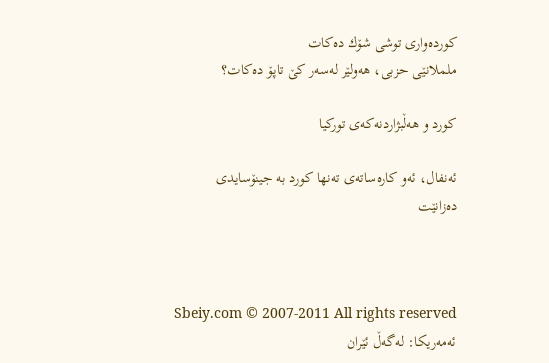كورده‌واری‌ توشی‌ شۆك ده‌كات
ململانێی‌ حزبی‌، هه‌ولێر له‌سه‌ر كێ‌ تاپۆ ده‌كات؟

کورد و هه‌ڵبژاردنه‌که‌ی تورکیا

ئه‌نفال، ئه‌و کاره‌ساته‌ی ته‌نها کورد به‌ جینۆسایدی ده‌زانێت



Sbeiy.com © 2007-2011 All rights reserved
ئه‌مه‌ریكا: له‌گه‌ڵ ئێران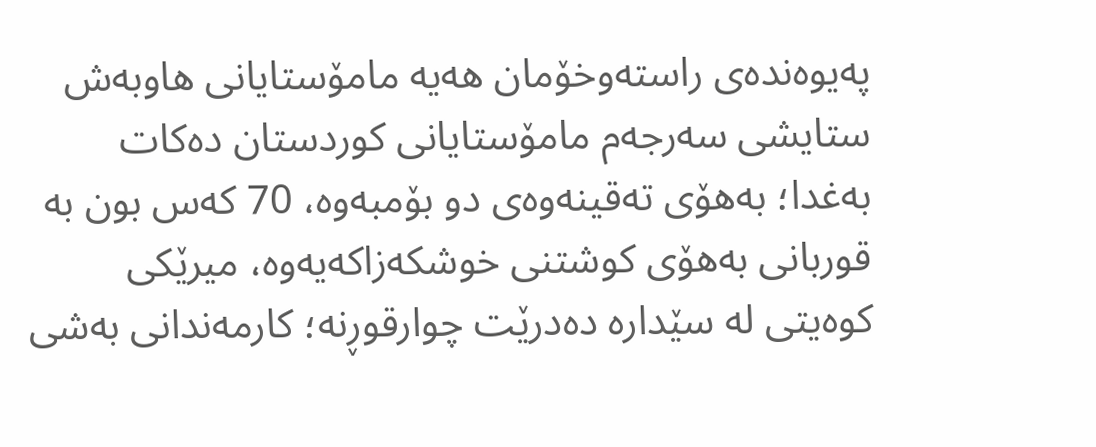په‌یوه‌نده‌ی‌ راسته‌وخۆمان هه‌یه‌ مامۆستایانی هاوبه‌ش ستایشی سه‌رجه‌م مامۆستایانی‌ كوردستان ده‌كات به‌غدا؛ به‌هۆی ته‌قینه‌وه‌ی دو بۆمبه‌وه، 70 كه‌س بون به‌ قوربانی‌ به‌هۆی‌ كوشتنی‌ خوشكه‌زاكه‌یه‌وه‌، میرێكی كوه‌یتی‌ له‌ سێداره‌ ده‌درێت چوارقوڕنه‌؛ كارمه‌ندانی به‌شی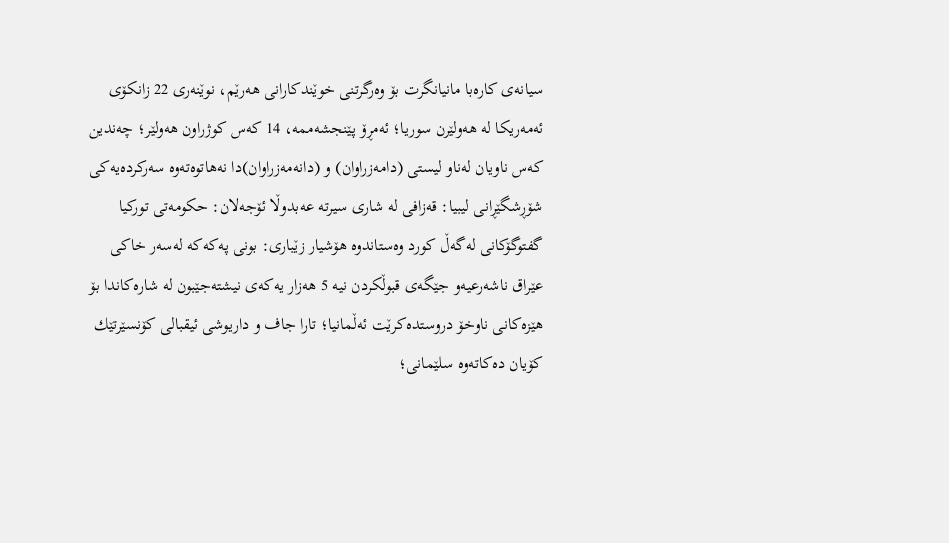سیانه‌ی كاره‌با مانیانگرت بۆ وه‌رگرتنی خوێندكارانی هه‌رێم، نوێنه‌ری‌ 22 زانكۆی‌ ئه‌مه‌ریكا له‌ هه‌ولێرن سوریا؛ ئه‌مڕۆ پێنجشه‌ممه‌، 14 كه‌س كوژراون هه‌ولێر؛ چه‌ندین كه‌س ناویان له‌ناو ليستى (دامه‌زراوان) و (دانه‌مه‌زراوان)دا نه‌هاتوه‌ته‌وه‌ سه‌ركرده‌یه‌كی شۆڕشگێڕانی‌ لیبیا: قه‌زافی له‌ شاری‌ سیرته‌ عه‌بدوڵا ئۆجه‌لان: حكومه‌تی‌ توركیا گفتوگۆكانی‌ له‌گه‌ڵ كورد وه‌ستاندوه‌ هۆشیار زێباری‌: بونی په‌كه‌كه‌ له‌سه‌ر خاكی عێراق ناشه‌رعیه‌و جێگه‌ی‌ قبوڵكردن نیه‌ 5 هه‌زار یه‌كه‌ی‌ نیشته‌جێبون له‌ شاره‌كاندا بۆ هێزه‌كانی ناوخۆ دروستده‌كرێت ئه‌ڵمانیا؛ تارا جاف و داریوشی‌ ئیقبالی‌ كۆنسێرتێك كۆیان ده‌كاته‌وه‌ سلێمانی؛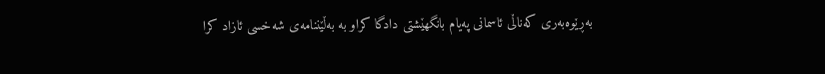به‌ڕێوه‌به‌ری كه‌ناڵی ئاسمانی په‌یام بانگهێشتی دادگا کراو به‌ به‌ڵێننامه‌ی شه‌خسی ئازاد کرا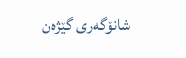شانۆگه‌ری‌ گێژه‌ن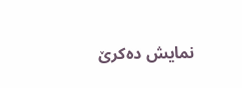نمایش ده‌كرێ